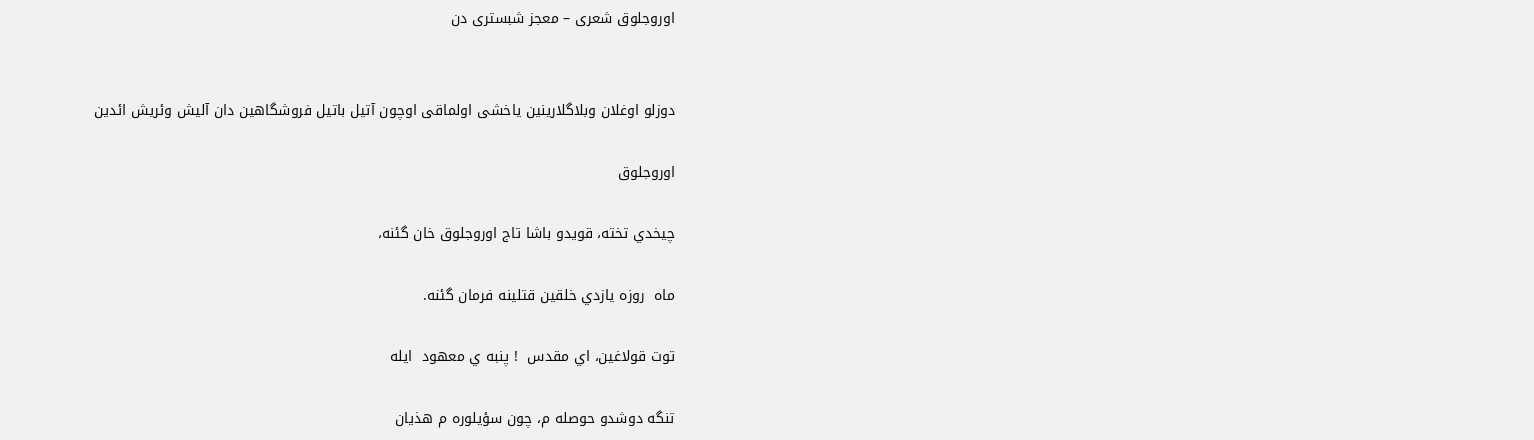اوروجلوق شعری – معجز شبستری دن


دوزلو اوغلان وبلاگلارینین یاخشی اولماقی اوچون آتیل باتیل فروشگاهین دان آلیش وئریش ائدین

اوروجلوق

چيخدي تخته، قويدو باشا تاج اوروجلوق خان گئنه،

ماه  روزه يازدي خلقين قتلينه فرمان گئنه.

توت قولاغين، اي مقدس  ! پنبه ي معهود  ايله

تنگه دوشدو حوصله م، چون سؤيلوره م هذيان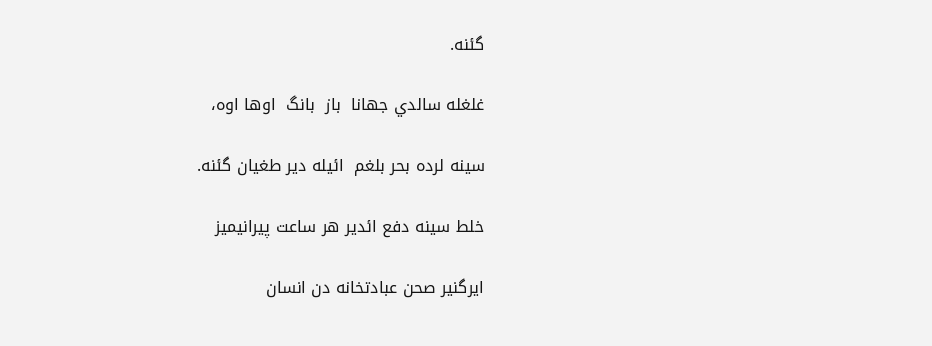گئنه.

غلغله سالدي جهانا  باز  بانگ  اوها اوه،

سينه لرده بحر بلغم  ائيله دير طغيان گئنه.

خلط سينه دفع ائدير هر ساعت پيرانيميز

ايرگنير صحن عبادتخانه دن انسان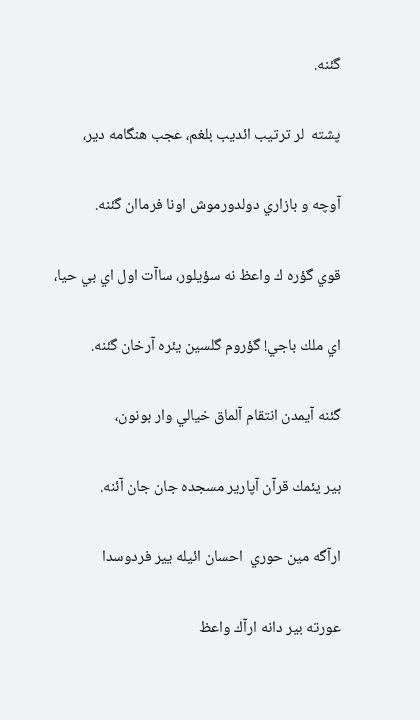گئنه.

پشته  لر ترتيب ائديب بلغم، عجب هنگامه دير،

آوچه و بازاري دولدورموش اونا فرماان گئنه.

قوي گؤره ك واعظ نه سؤيلور، ساآت اول اي بي حيا،

اي ملك باجي! گؤروم گلسين يئره آرخان گئنه.

گئنه آيمدن انتقام آلماق خيالي وار بونون،

بير يئمك قرآن آپارير مسجده جان جان آئنه.

ارآگه مين حوري  احسان ائيله يير فردوسدا

عورته بير دانه ارآك واعظ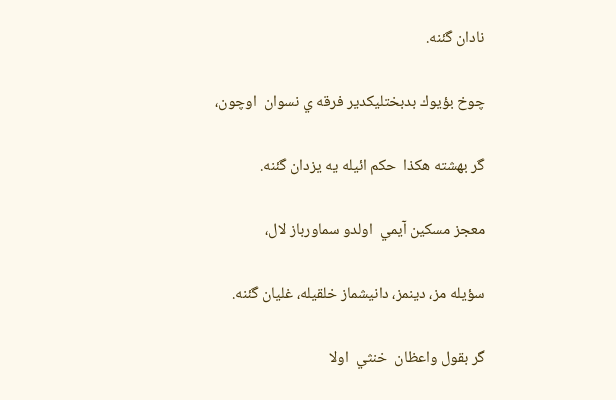نادان گئنه.

چوخ بؤيوك بدبختليكدير فرقه ي نسوان  اوچون،

گر بهشته هكذا  حكم ائيله يه يزدان گئنه.

معجز مسكين آيمي  اولدو سماورباز لال،

سؤيله مز، دينمز، دانيشماز خلقيله، غليان گئنه.

گر بقول واعظان  خنثي  اولا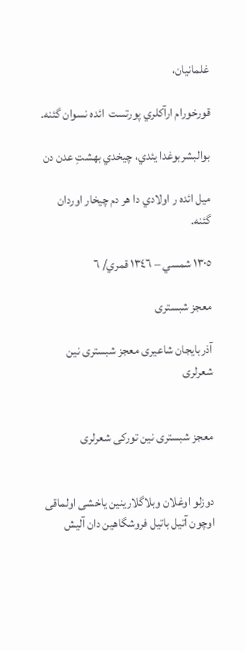غلمانيان،

قورخورام ارآكلري پورتست  ائده نسوان گئنه.

بوالبشربوغدا يئدي، چيخدي بهشتِ عدن دن

ميل ائده ر اولادي دا هر دم چيخار اوردان گئنه.

١٣٠٥ شمسي – ١٣٤٦ قمري/ ٦

معجز شبستری

آذربایجان شاعیری معجز شبستری نین شعرلری


معجز شبستری نین تورکی شعرلری


دوزلو اوغلان وبلاگلارینین یاخشی اولماقی اوچون آتیل باتیل فروشگاهین دان آلیش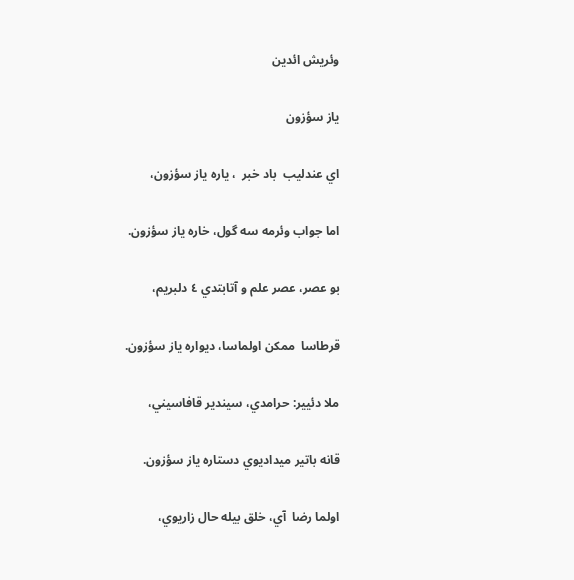وئریش ائدین

ياز سؤزون

اي عندليب  باد خبر  ، ياره ياز سؤزون،

اما جواب وئرمه سه گول، خاره ياز سؤزون.

بو عصر، عصر علم و آتابتدي ٤ دلبريم،

قرطاسا  ممكن اولماسا، ديواره ياز سؤزون.

ملا دئيير: حرامدي، سيندير قافاسيني،

قانه باتير ميداديوي دستاره ياز سؤزون.

اولما رضا  آي، خلق بيله حال زاريوي،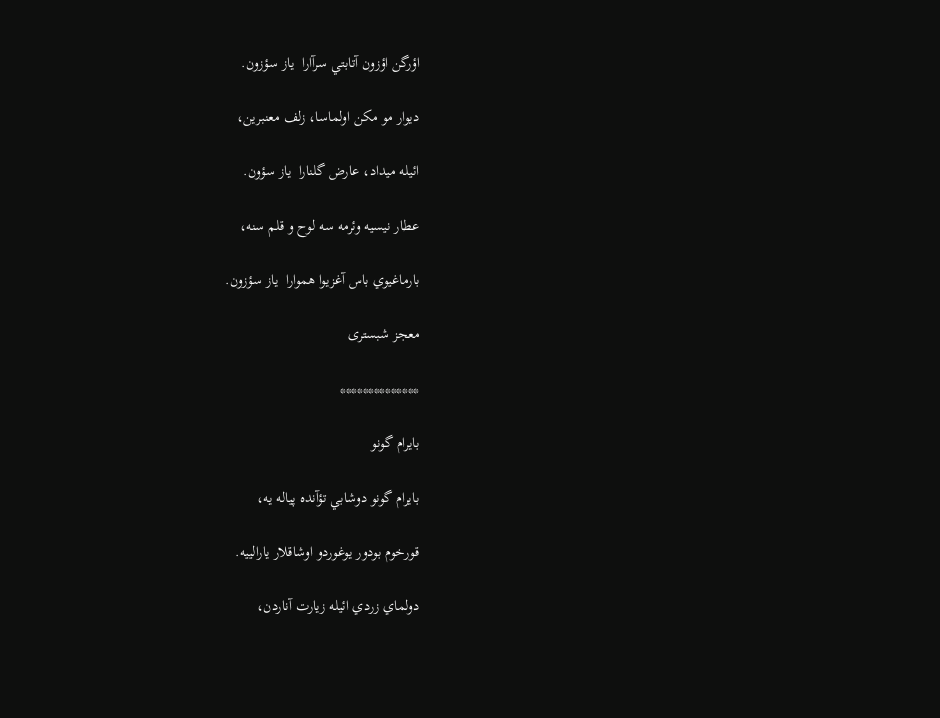اؤرگن اؤزون آتابتي سرآارا  ياز سؤزون.

ديوار مو مكن اولماسا، زلف معنبرين،

ائيله ميداد، عارض گلنارا  ياز سؤون.

عطار نيسيه وئرمه سه لوح و قلم سنه،

بارماغيوي باس آغزيوا هموارا  ياز سؤزون.

معجز شبستری

**************

بايرام گونو

بايرام گونو دوشابي تؤآنده پياله يه،

قورخوم بودور يوغوردو اوشاقلار يارالييه.

دولماي زردي ائيله زيارت آناردن،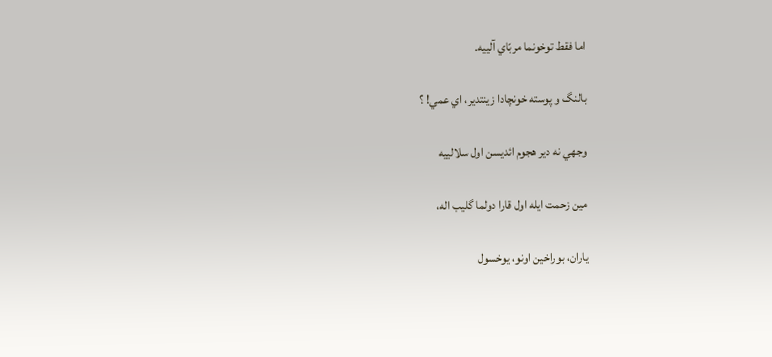اما فقط توخونما مربّاي آلييه.

بالنگ و پوسته خونچادا زينتدير، اي عمي! ؟

وجهي نه دير هجوم ائديسن اول سلالييه

مين زحمت ايله اول قارا دولما گليب اله،

ياران، بوراخين اونو، يوخسول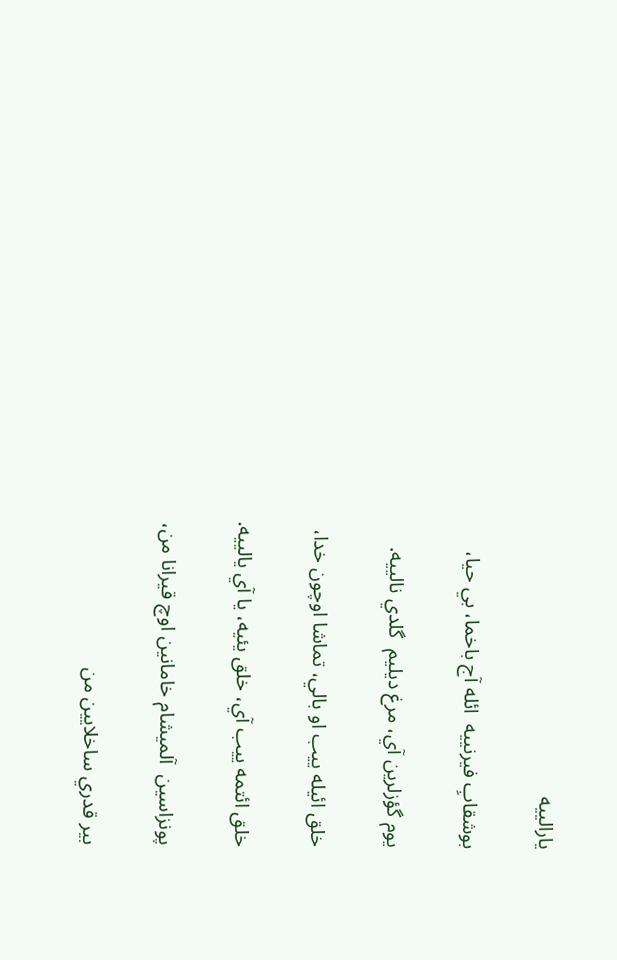يارالييه

بوشقابِ فيرنييه  ائله آج باخما، بي حيا،

يوم گؤزلرين آي، مرغ ديليم  گلدي نالييه.

خلق ائيله ييب او بالي، تماشا اوچون خدا،

خلق ائتمه ييب آي، خلق يئيه، يا آي يالييه.

پونزاسين  آلميشام خامانين اوچ قيرانا من،

بير قدري ساخلايين من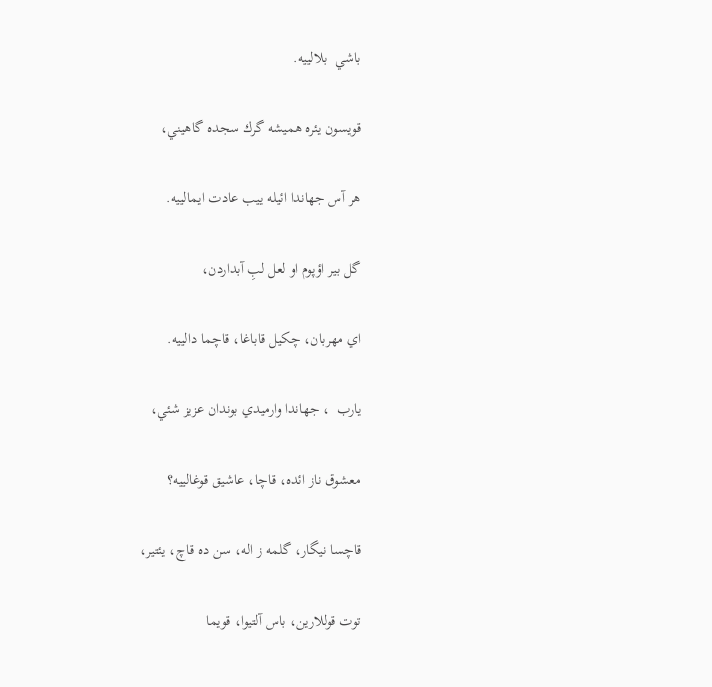باشي  بلالييه.

قويسون يئره هميشه گرك سجده گاهيني،

هر آس جهاندا ائيله ييب عادت ايمالييه.

گل بير اؤپوم او لعل لبِ آبداردن،

اي مهربان، چكيل قاباغا، قاچما دالييه.

يارب  ، جهاندا وارميدي بوندان عزيز شئي،

معشوق ناز ائده، قاچا، عاشيق قوغالييه؟

قاچسا نيگار، گلمه ز اله، سن ده قاچ، يئتير،

توت قوللارين، باس آلتيوا، قويما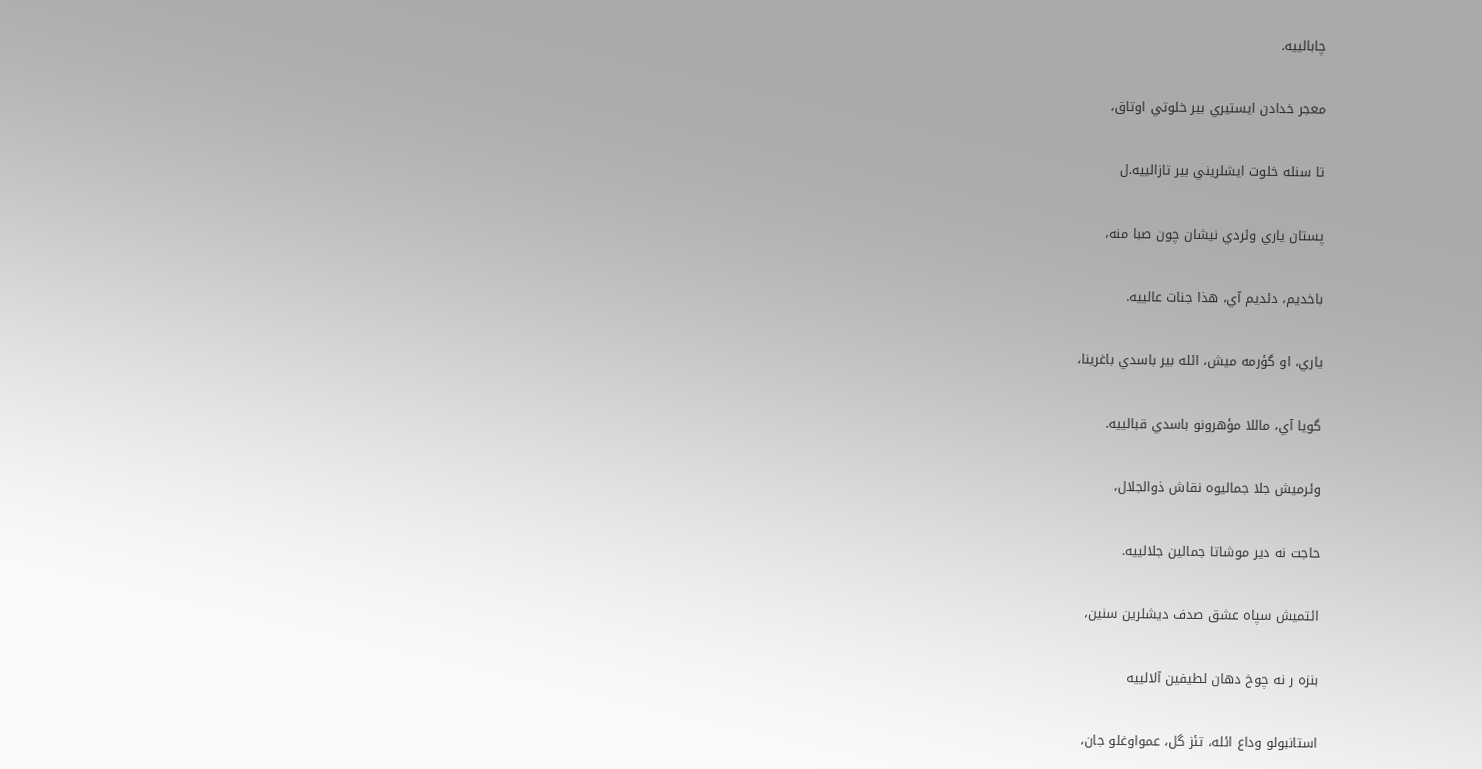چابالييه.

معجر خدادن ايستيري بير خلوتي اوتاق،

تا سنله خلوت ايشلريني بير تازالييه.ل

پستان ياري وئردي نيشان چون صبا منه،

باخديم، دئديم آي، هذا جنات عالييه.

ياري، او گؤرمه ميش، ائله بير باسدي باغرينا،

گويا آي، ماللا مؤهرونو باسدي قبالييه.

وئرميش جلا جماليوه نقاش ذوالجلال،

حاجت نه دير موشاتا جمالين جلالييه.

ائتميش سپاه عشق صدف ديشلرين سنين،

بنزه ر نه چوخ دهان لطيفين آلالييه

استانبولو وداع ائله، تئز گل، عمواوغلو جان،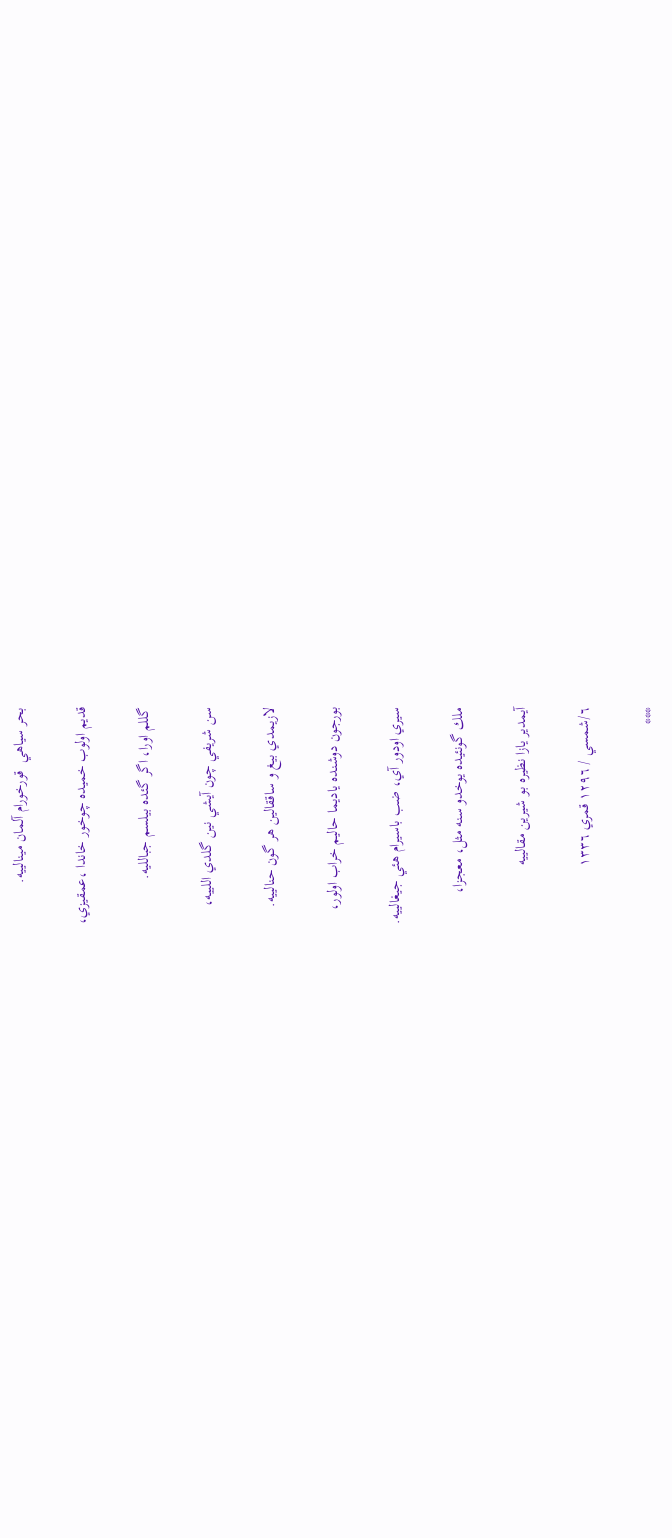بحر سياهي  قورخورام آلمان مينالييه.

قديم اولوب خميده چوخور خاندا ،عمقيزي،

گللم اورا، اگر گئده بيلسم جبالليه.

سن شريفي چون آيشي نين گلدي اللييه،

لازيمدي بيغ و ساققالين هر گون حنالييه.

بورجون دوشنده ياديما حاليم خراب اولور،

سيري اودور آي، ضب باسيرام هئي جيغالييه.

ملك گونئيده يوخدو سنه مثل، معجزا،

آيمدير يازا نظيره بو شيرين مقالييه

٦/شمسي / ١٢٩٦ قمري ١٣٣٦

***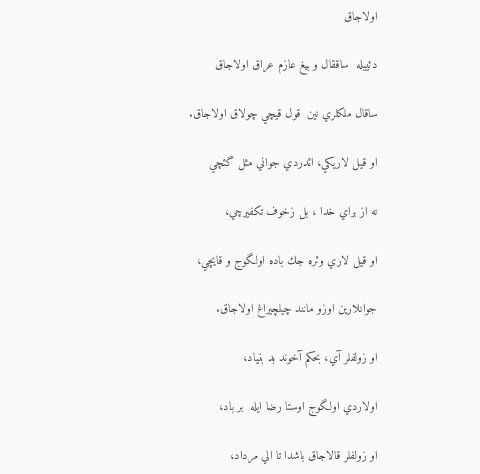اولاجاق

دئييله  ساققال و بيغ عازم عراق اولاجاق

ساقال ملكلري نين  قول قيچي چولاق اولاجاق.

او قيل لاريكي، ائدردي جواني مثل گئچي

نه از براي خدا ، بل زخوف تكفيرچي،

او قيل لاري وئره جك باده اولگوج و قايچي،

جوانلارين اوزو مانند چيلچيراغ اولاجاق.

او زولفلر آي، بحكم آخوند بد بنياد،

اولاردي اولگوج اوستا رضا ايله  بر باد،

او زولفلر قالاجاق باشدا تا الي مرداد،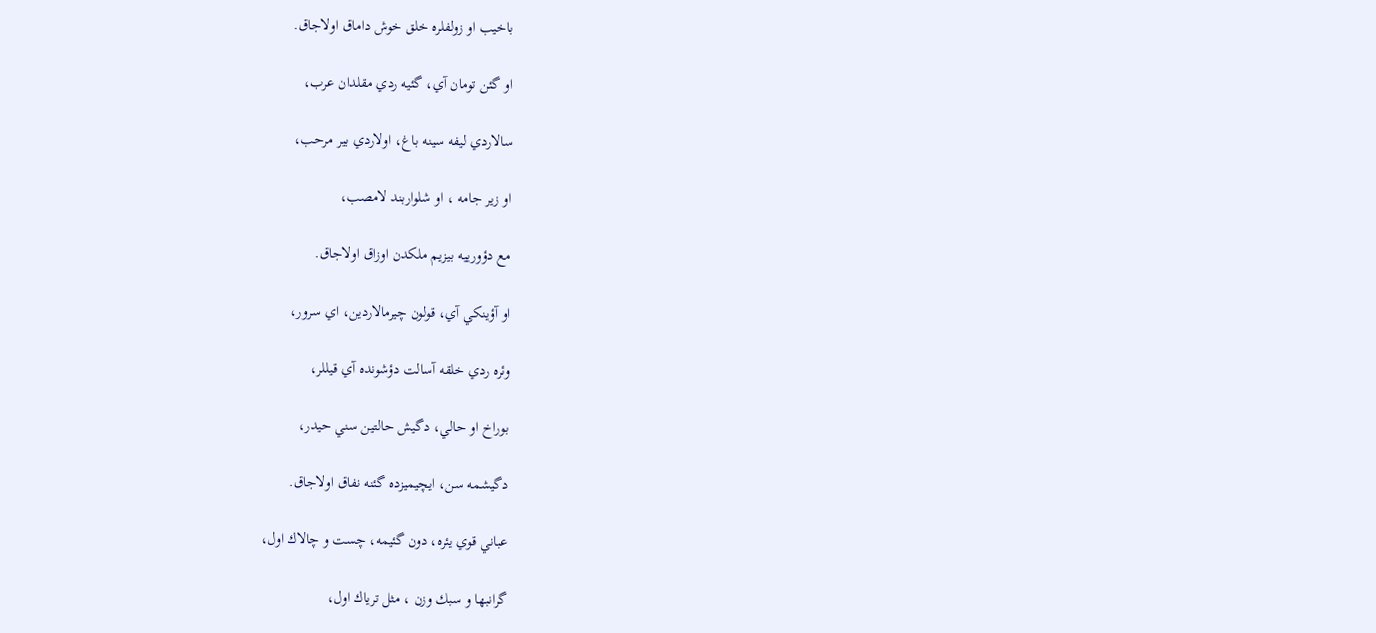باخيب او زولفلره خلق خوش داماق اولاجاق.

او گئن تومان آي، گئيه ردي مقلدان عرب،

سالاردي ليفه سينه باغ، اولاردي بير مرحب،

او زير جامه ، او شلواربند لامصب،

مع دؤورييه بيزيم ملكدن اوزاق اولاجاق.

او آؤينكي آي، قولون چيرمالاردين، اي سرور،

وئره ردي خلقه آسالت دؤشونده آي قيللر،

بوراخ او حالي، دگيش حالتين سني حيدر،

دگيشمه سن، ايچيميزده گئنه نفاق اولاجاق.

عباني قوي يئره، دون گئيمه، چست و چالاك اول،

گرانبها و سبك وزن ، مثل ترياك اول،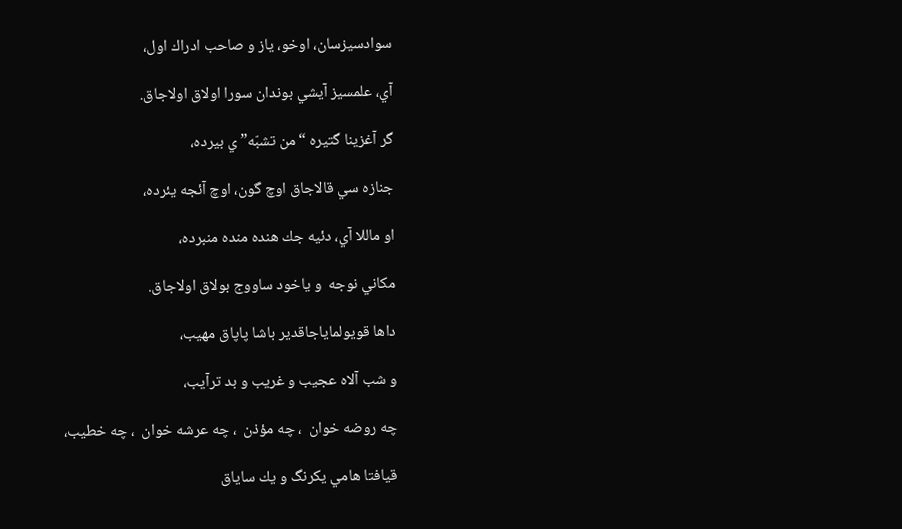سوادسيزسان، اوخو، ياز و صاحب ادراك اول،

آي، علمسيز آيشي بوندان سورا اولاق اولاجاق.

گر آغزينا گتيره “من تشبّه” ي بيرده،

جنازه سي قالاجاق اوچ گون، اوچ آئجه يئرده،

او ماللا آي، دئيه جك هنده منده منبرده،

مكاني نوجه  و ياخود ساووج بولاق اولاجاق.

داها قويولماياجاقدير باشا پاپاق مهيب،

و شب آلاه عجيب و غريب و بد ترآيب،

چه روضه خوان  ، چه مؤذن  ، چه عرشه خوان  ، چه خطيب،

قيافتا هامي يكرنگ و يك ساياق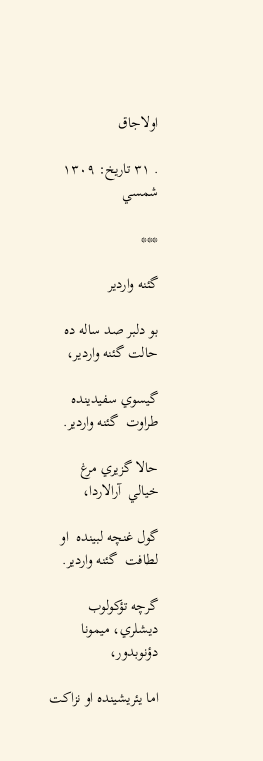اولاجاق

. ٣١ تاريخ: ١٣٠٩ شمسي

***

گئنه واردير

بو دلبر صد ساله ده  حالت گئنه واردير،

گيسوي سفيدينده  طراوت  گئنه واردير.

حالا گزيري مرغ خيالي  آرالاردا،

گول غنچه لبينده  او لطافت  گئنه واردير.

گرچه تؤکولوب ديشلري، ميمونا دؤنوبدور،

اما يئريشينده او نزاکت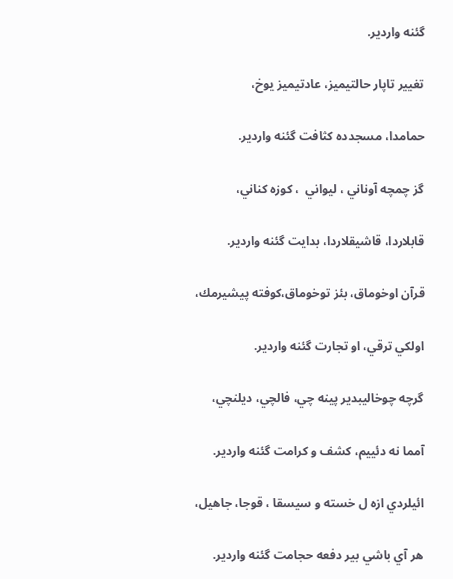گئنه واردير.

تغيير تاپار حالتيميز، عادتيميز يوخ،

حمامدا، مسجدده کثافت گئنه واردير.

گز چمچه آوناني ، ليواني  ، کوزه کناني،

قابلاردا، قاشيقلاردا، بدايت گئنه واردير.

قرآن اوخوماق، بئز توخوماق،کوفته پيشيرمك،

اولكي ترقي، او تجارت گئنه واردير.

گرچه چوخاليبدير پينه چي، فالچي، ديلنچي،

آمما نه دئييم، کشف و کرامت گئنه واردير.

ائيلردي ازه ل خسته و سيسقا ، قوجا، جاهيل،

هر آي باشي بير دفعه حجامت گئنه واردير.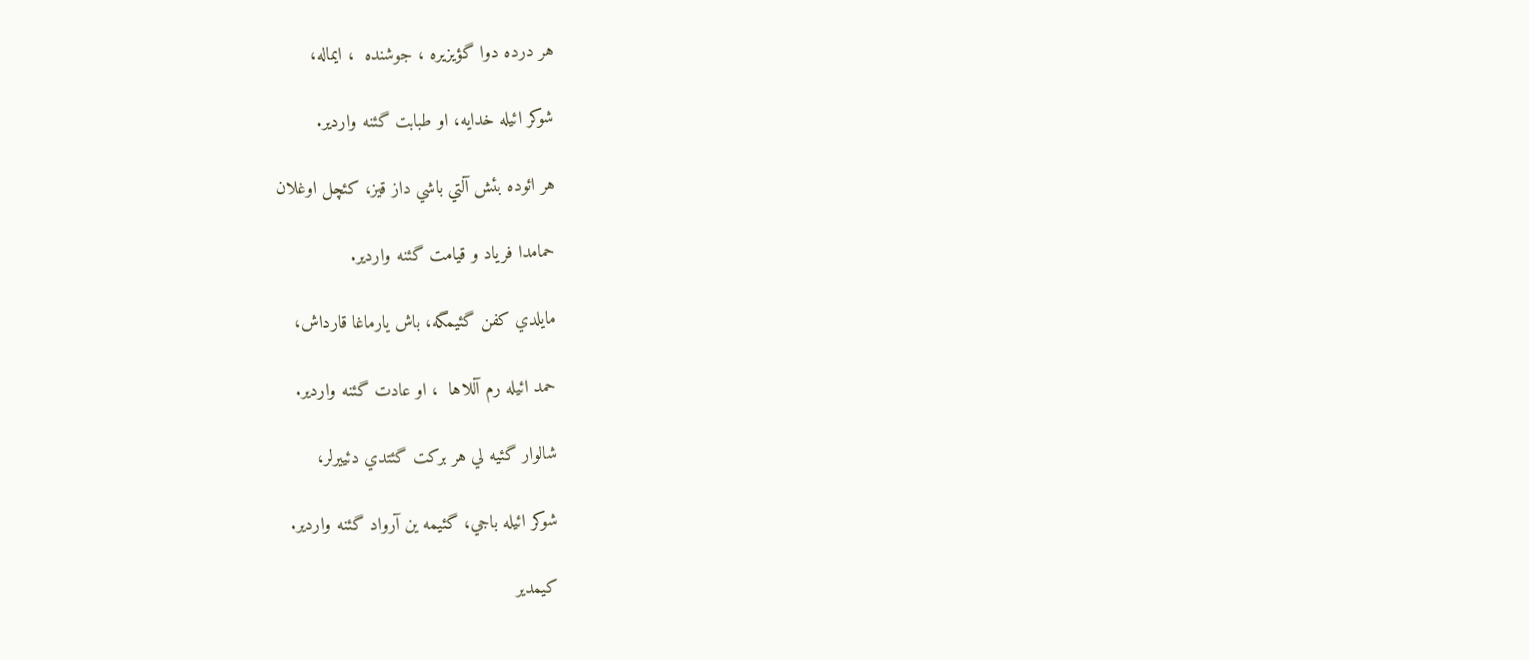هر درده دوا گؤيزيره ، جوشنده  ، ايماله،

شوکر ائيله خدايه، او طبابت گئنه واردير.

هر ائوده بئش آلتي باشي داز قيز، کئچل اوغلان

حمامدا فرياد و قيامت گئنه واردير.

مايلدي کفن گئيمگه، باش يارماغا قارداش،

حمد ائيله رم آللاها  ، او عادت گئنه واردير.

شالوار گئيه لي هر برکت گئتدي دئييرلر،

شوکر ائيله باجي، گئيمه ين آرواد گئنه واردير.

کيمدير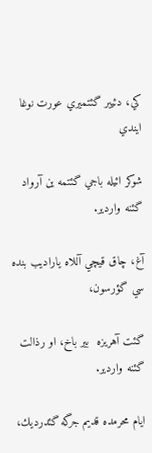کي، دئيير گئتميري عورت نوغا ايندي

شوکر ائيله باجي گئتمه ين آرواد گئنه واردير.

آغ، چاق قيچي آللاه ياراديب بنده سي گؤرسون،

گئت آهريزه  بير باخ، او رذالت گئنه واردير.

ايام محرمده قديم جرگه گئدرديك،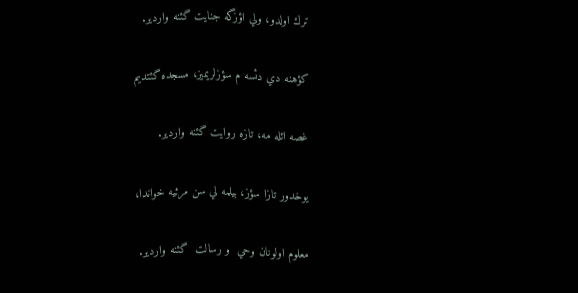ترك اولدو، ولي اؤزگه جنايت گئنه واردير.

کؤهنه دي دئسه م سؤزلريميز، مسجده گئتديم

غصه ائله مه، تازه روايت گئنه واردير.

يوخدور تازا سؤز، بيلمه لي سن مرثيه خواندا،

معلوم اولونان وحي  و رسالت  گئنه واردير.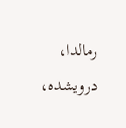رمالدا، درويشده،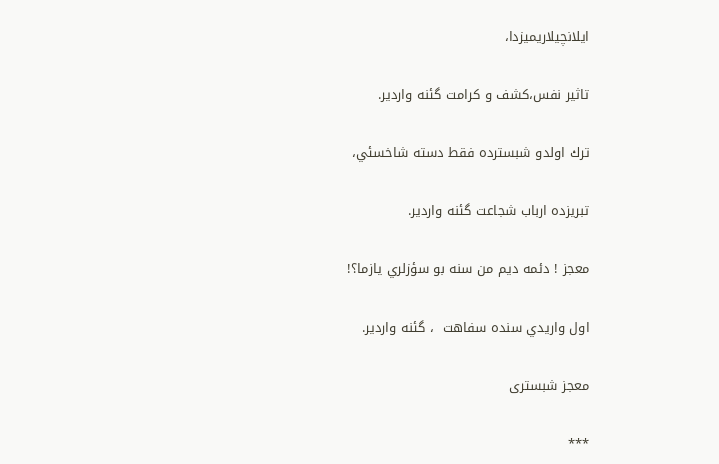ايلانچيلاريميزدا،

تاثير نفس،کشف و کرامت گئنه واردير.

ترك اولدو شبسترده فقط دسته شاخسئي،

تبريزده ارباب شجاعت گئنه واردير.

معجز ! دئمه ديم من سنه بو سؤزلري يازما؟!

اول واريدي سنده سفاهت  ، گئنه واردير.

معجز شبستری

***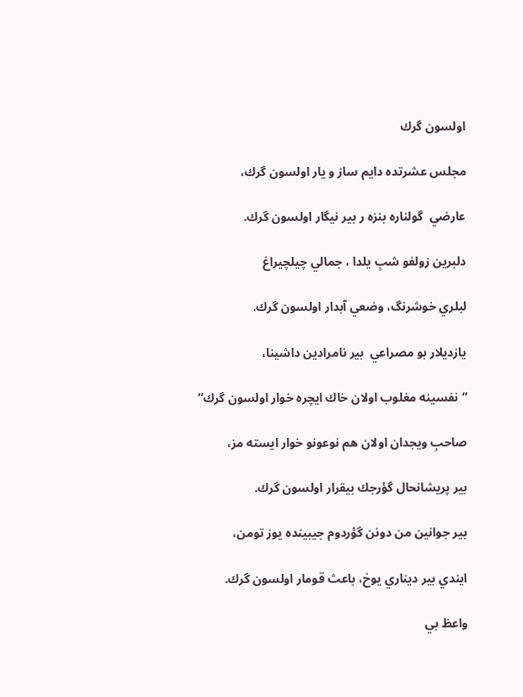اولسون گرك

مجلس عشرتده دايم ساز و يار اولسون گرك،

عارضي  گولناره بنزه ر بير نيگار اولسون گرك.

دلبرين زولفو شبِ يلدا ، جمالي چيلچيراغ

لبلري خوشرنگ، وضعي آبدار اولسون گرك.

يازديلار بو مصراعي  بير نامرادين داشينا،

“نفسينه مغلوب اولان خاك ايچره خوار اولسون گرك”

صاحبِ ويجدان اولان هم نوعونو خوار ايسته مز،

بير پريشانحال گؤرجك بيقرار اولسون گرك.

بير جوانين من دونن گؤردوم جيبينده يوز تومن،

ايندي بير ديناري يوخ، باعث قومار اولسون گرك.

واعظ بي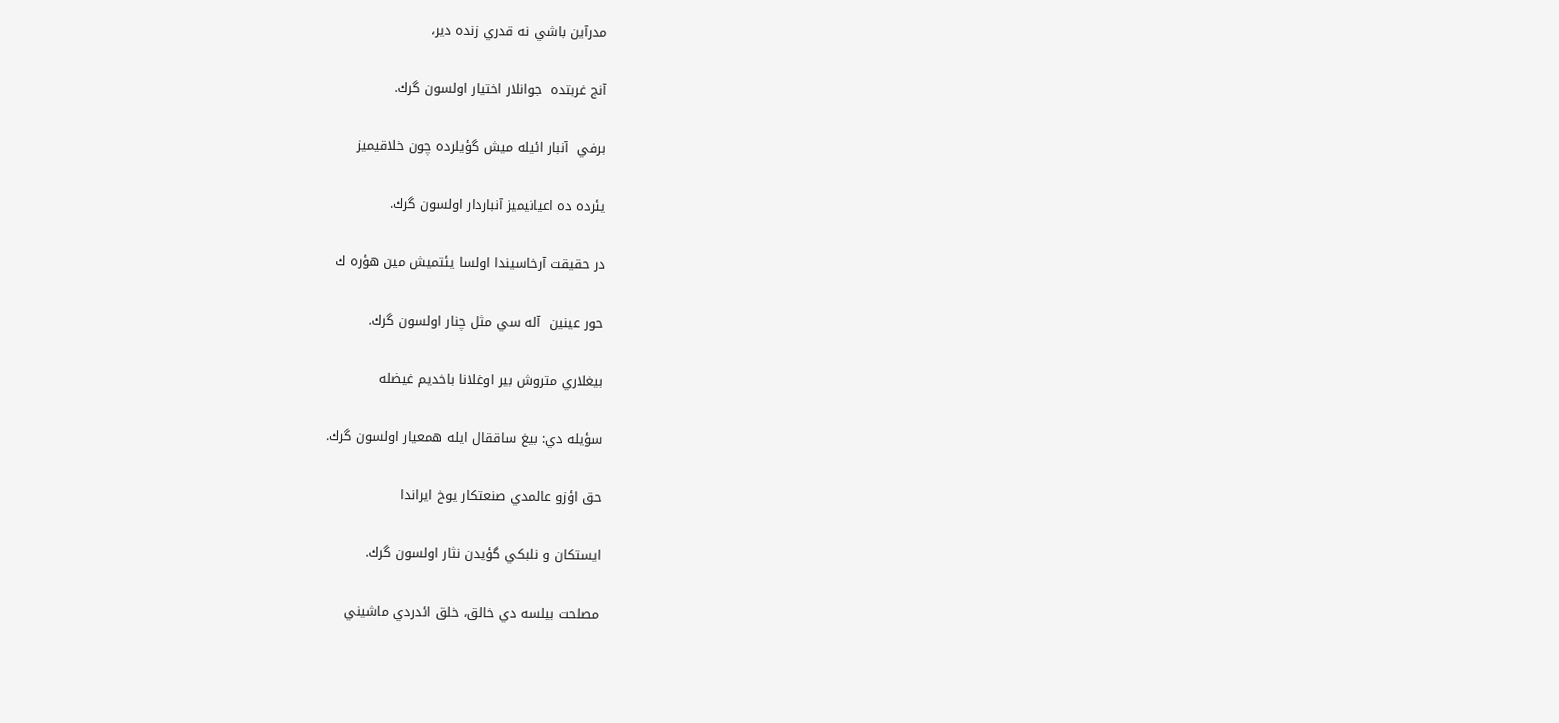مدرآين باشي نه قدري زنده دير،

آنج غربتده  جوانلار اختيار اولسون گرك.

برفي  آنبار ائيله ميش گؤيلرده چون خلاقيميز

يئرده ده اعيانيميز آنباردار اولسون گرك.

در حقيقت آرخاسيندا اولسا يئتميش مين هؤره ك

حور عينين  آله سي مثل چنار اولسون گرك.

بيغلاري متروش بير اوغلانا باخديم غيضله

سؤيله دي: بيغ ساققال ايله همعيار اولسون گرك.

حق اؤزو عالمدي صنعتكار يوخ ايراندا

ايستكان و نلبكي گؤيدن نثار اولسون گرك.

مصلحت بيلسه دي خالق، خلق ائدردي ماشيني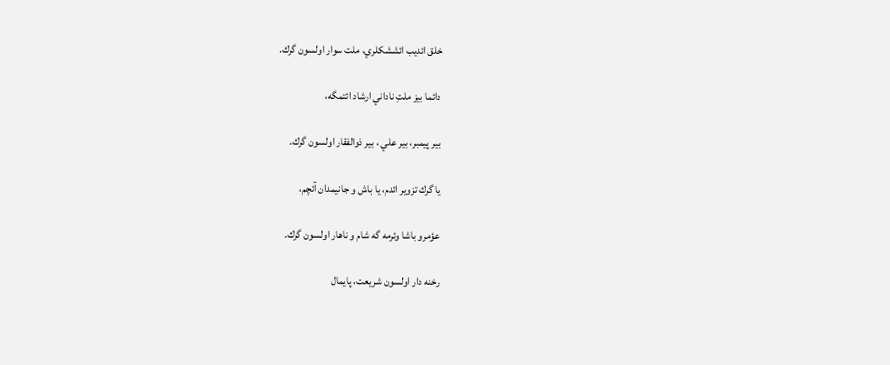خلق ائديب ائششكلري، ملت سوار اولسون گرك.

دائما بيز ملتِ ناداني ارشاد ائتمگه،

بير پيمبر، بير علي ، بير ذوالفقار اولسون گرك.

يا گرك تزوير ائدم، يا باش و جانيمدان آئچم،

عؤمرو باشا وئرمه گه شام و ناهار اولسون گرك.

رخنه دار اولسون شريعت، پايمال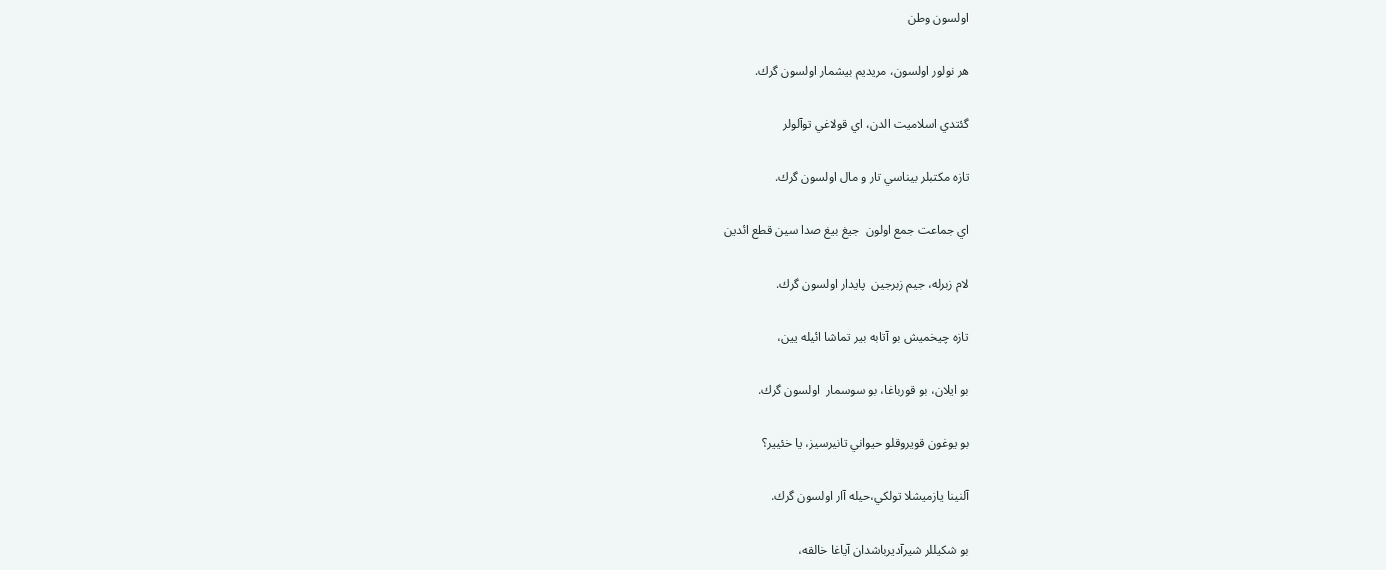اولسون وطن

هر نولور اولسون، مريديم بيشمار اولسون گرك.

گئتدي اسلاميت الدن، اي قولاغي توآلولر

تازه مكتبلر بيناسي تار و مال اولسون گرك.

اي جماعت جمع اولون  جيغ بيغ صدا سين قطع ائدين

لام زبرله، جيم زبرجين  پايدار اولسون گرك.

تازه چيخميش بو آتابه بير تماشا ائيله يين،

بو ايلان، بو قورباغا، بو سوسمار  اولسون گرك.

بو يوغون قويروقلو حيواني تانيرسيز، يا خئيير؟

آلنينا يازميشلا تولكي،حيله آار اولسون گرك.

بو شكيللر شيرآديرباشدان آياغا خالقه،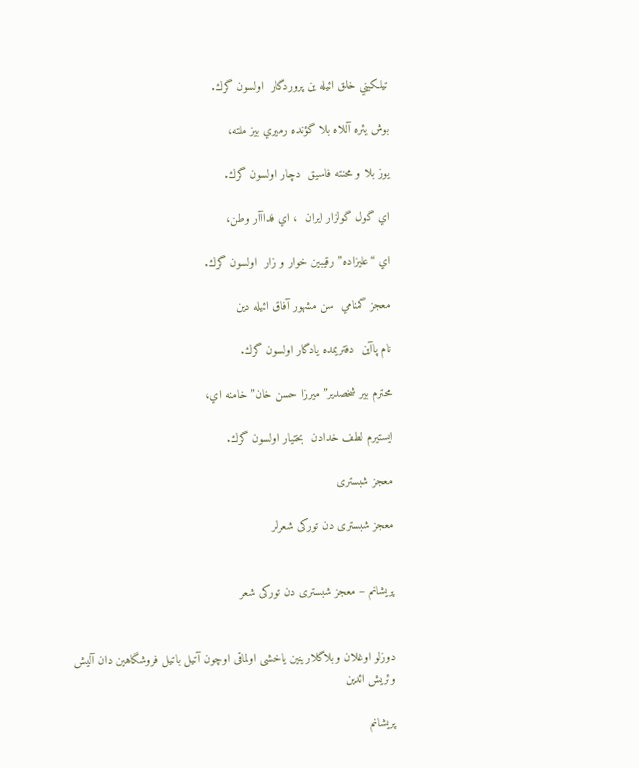تيلكيني خلق ائيله ين پروردگار  اولسون گرك.

بوش يئره آللاه بلا گؤنده رميري بيز ملته،

يوز بلا و محنته فاسيق  دچار اولسون گرك.

اي گول گولزار ايران  ، اي فداآار وطن،

اي “عليزاده” رقيبين خوار و زار  اولسون گرك.

معجز گمنامي  سن مشهور آفاق ائيله دين

نام پاآين  دفتريمده يادگار اولسون گرك.

محترم بير شخصدير” ميرزا حسن خان” خامنه اي،

ايستيرم لطف خدادن  بختيار اولسون گرك.

معجز شبستری

معجز شبستری دن تورکی شعرلر


پریشانم – معجز شبستری دن تورکی شعر


دوزلو اوغلان وبلاگلارینین یاخشی اولماقی اوچون آتیل باتیل فروشگاهین دان آلیش وئریش ائدین

پريشانم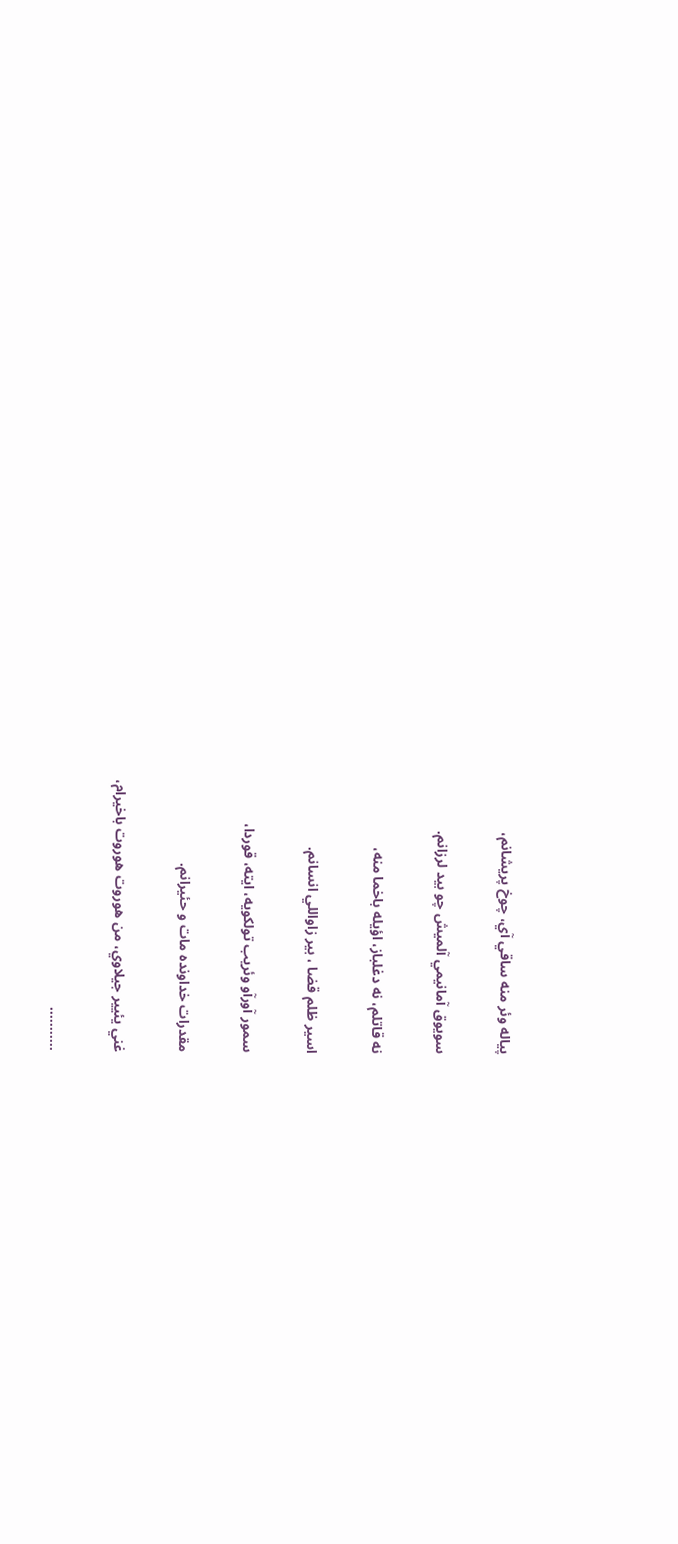پياله وئر منه ساقي آي، چوخ پريشانم،

سويوق آمانيمي آلميش چو بيد لرزانم.

نه قاتلم، نه دغلباز، اؤيله باخما منه،

اسير ظلم قضا ، بير زاواللي انسانم.

سمور آورآو وئريب تولكويه، ايته، قوردا،

مقدرات خداونده مات و حئيرانم.

غني يئيير جيلاوي، من هوروت هوروت باخيرام،

………..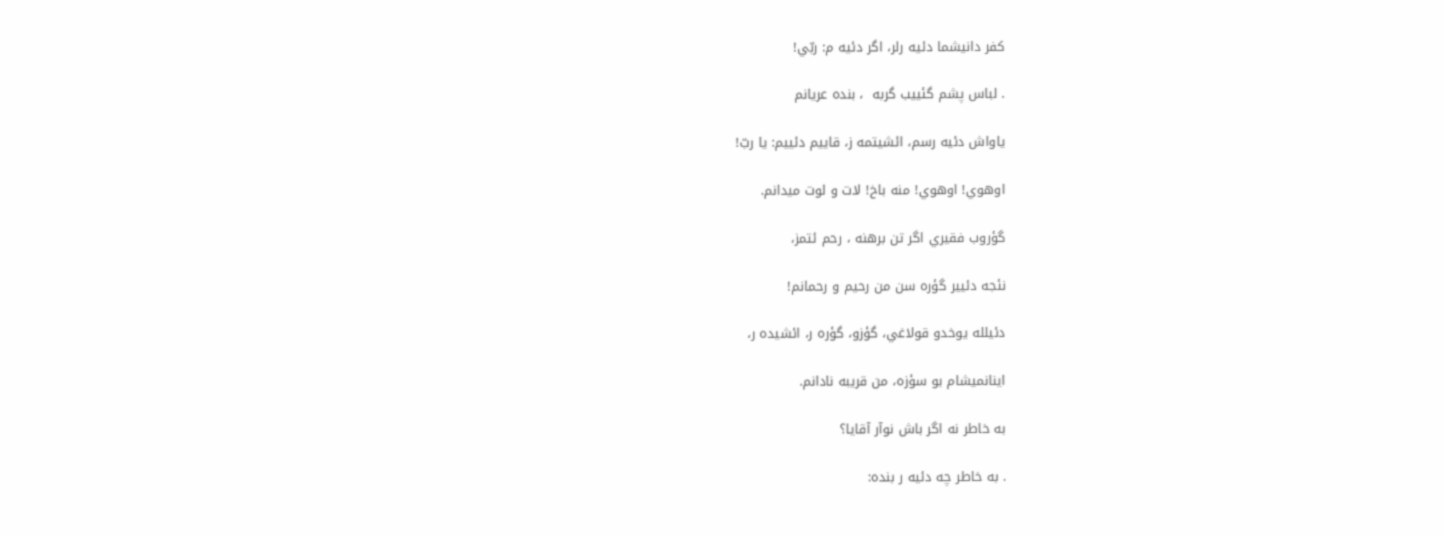کفر دانيشما دئيه رلر، اگر دئيه م: ربّي!

. لباس پشم گئييب گربه  ، بنده عريانم

ياواش دئيه رسم، ائشيتمه ز، قاييم دئييم: يا ربّ!

اوهوي! اوهوي! منه باخ! لات و لوت ميدانم.

گؤروب فقيري اگر تن برهنه ، رحم ئتمز،

نئجه دئيير گؤره سن من رحيم و رحمانم!

دئيلله يوخدو قولاغي، گؤزو، گؤره ر، ائشيده ر،

اينانميشام بو سؤزه، من قريبه نادانم.

به خاطر نه اگر باش نوآر آقايا؟

. به خاطر چه دئيه ر بنده: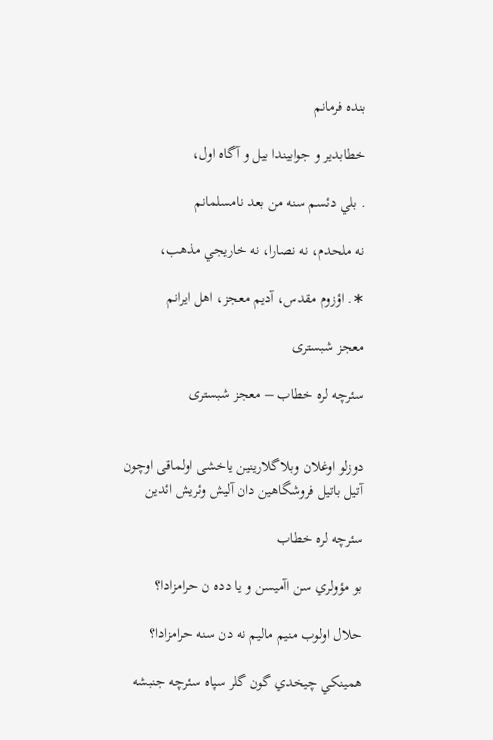بنده فرمانم

خطابدير و جوابيندا بيل و آگاه اول،

. بلي دئسم سنه من بعد نامسلمانم

نه ملحدم، نه نصارا، نه خاريجي مذهب،

∗. اؤزوم مقدس، آديم معجز، اهل ايرانم

معجز شبستری

سئرچه لره خطاب – معجز شبستری


دوزلو اوغلان وبلاگلارینین یاخشی اولماقی اوچون آتیل باتیل فروشگاهین دان آلیش وئریش ائدین

سئرچه لره خطاب

بو مؤولري سن اآميسن و يا دده ن حرامزادا؟

حلال اولوب منيم ماليم نه دن سنه حرامزادا؟

همينكي چيخدي گون گلر سپاه سئرچه جنبشه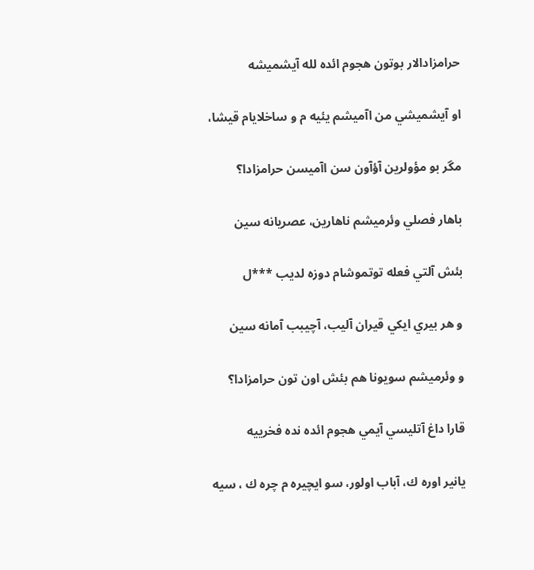حرامزادالار بوتون هجوم ائده لله آيشميشه

او آيشميشي من اآميشم يئيه م و ساخلايام قيشا،

مگر بو مؤولرين آؤآون سن اآميسن حرامزادا؟

باهار فصلي وئرميشم ناهارين، عصريانه سين

بئش آلتي فعله توتموشام دوزه لديب ***ل

و هر بيري ايكي قيران آليب، آچيبب آمانه سين

و وئرميشم سويونا هم بئش اون تون حرامزادا؟

قارا داغ آتليسي آيمي هجوم ائده نده فخرييه

يانير اوره ك، آباب اولور، سو ايچيره م چره ك ، سيه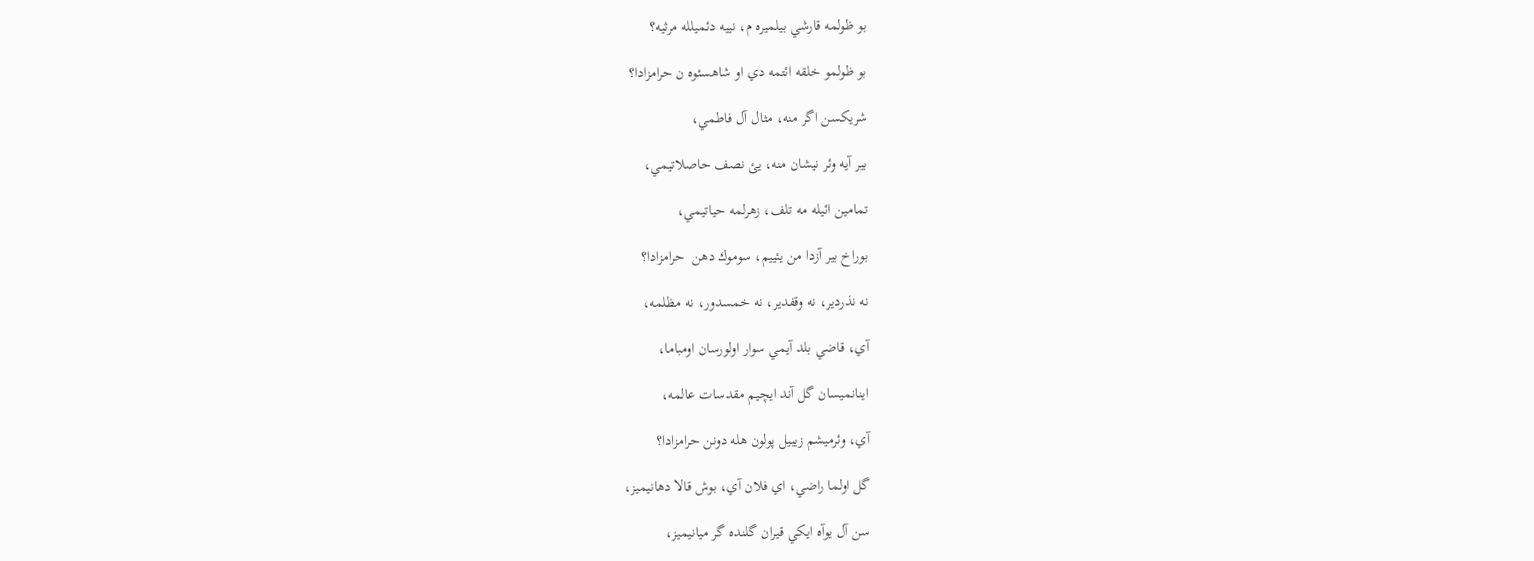بو ظولمه قارشي بيلميره م، نييه دئميلله مرثيه؟

بو ظولمو خلقه ائتمه دي او شاهسئوه ن حرامزادا؟

شريكسن اگر منه، مثال آل فاطمي،

بير آيه وئر نيشان منه، يئ نصف حاصلاتيمي،

تمامين ائيله مه تلف، زهرلمه حياتيمي،

بوراخ بير آزدا من يئييم، سوموك دهن  حرامزادا؟

نه نذردير، نه وقفدير، نه خمسدور، نه مظلمه،

آي، قاضي بلد آيمي سوار اولورسان اومباما،

اينانميسان گل آند ايچيم مقدسات عالمه،

آي، وئرميشم زيبيل پولون هله دونن حرامزادا؟

گل اولما راضي، اي فلان آي، بوش قالا دهانيميز،

سن آل يوآه ايكي قيران گلنده گر ميانيميز،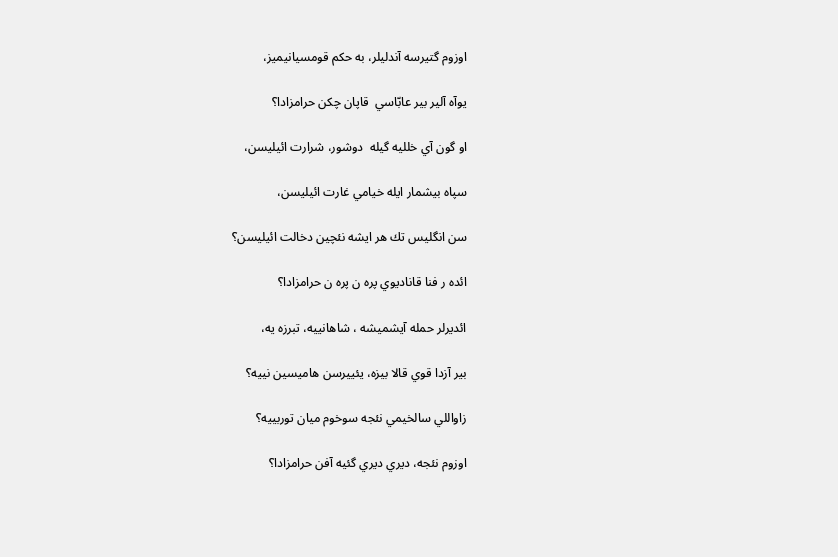اوزوم گتيرسه آندليلر، به حكم قومسيانيميز،

يوآه آلير بير عابّاسي  قاپان چكن حرامزادا؟

او گون آي خلليه گيله  دوشور، شرارت ائيليسن،

سپاه بيشمار ايله خيامي غارت ائيليسن،

سن انگليس تك هر ايشه نئچين دخالت ائيليسن؟

ائده ر فنا قاناديوي پره ن پره ن حرامزادا؟

ائديرلر حمله آيشميشه ، شاهانييه، تبرزه يه،

بير آزدا قوي قالا بيزه، يئييرسن هاميسين نييه؟

زاواللي سالخيمي نئجه سوخوم ميان توربييه؟

اوزوم نئجه، ديري ديري گئيه آفن حرامزادا؟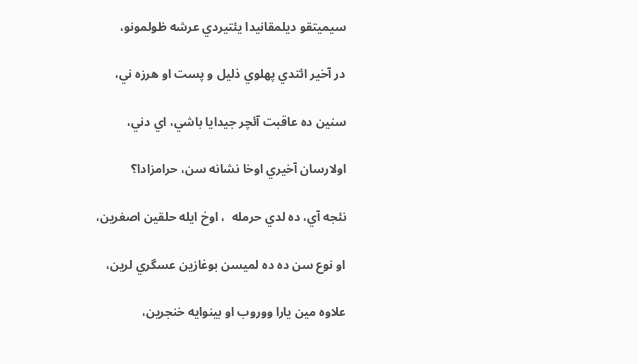سيميتقو ديلمقانيدا يئتيردي عرشه ظولمونو،

در آخير ائتدي پهلوي ذليل و پست او هرزه ني،

سنين ده عاقبت آئچر جيدايا باشي، اي دني،

اولارسان آخيري اوخا نشانه سن، حرامزادا؟

نئجه آي، ده لدي حرمله  ، اوخ ايله حلقين اصغرين،

او نوع سن ده ده لميسن بوغازين عسگري لرين،

علاوه مين يارا ووروب او بينوايه خنجرين،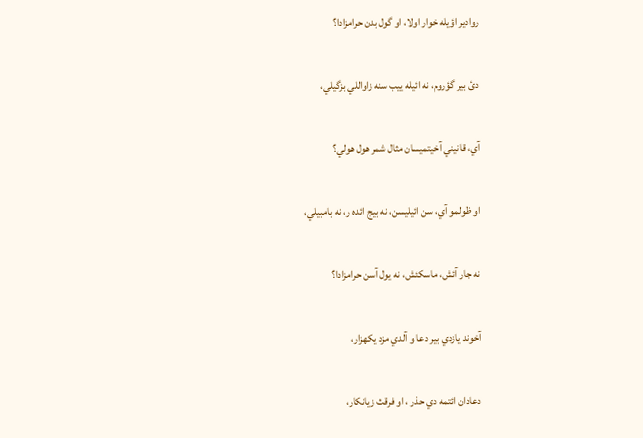روادير اؤيله خوار اولا، او گول بدن حرامزادا؟

دئ بير گؤروم، نه ائيله ييب سنه زاواللي بزگيلي،

آي، قانيني آخيتميسان مثال شمر هول هولي؟

او ظولمو آي، سن ائيليسن، نه بيج ائده ر، نه بامبيلي،

نه جار آئش، ماسكئش، نه يول آسن حرامزادا؟

آخوند يازدي بير دعا و آلدي مزد يكهزار،

دعادان ائتمه دي حذر ، او فرقث زيانكار،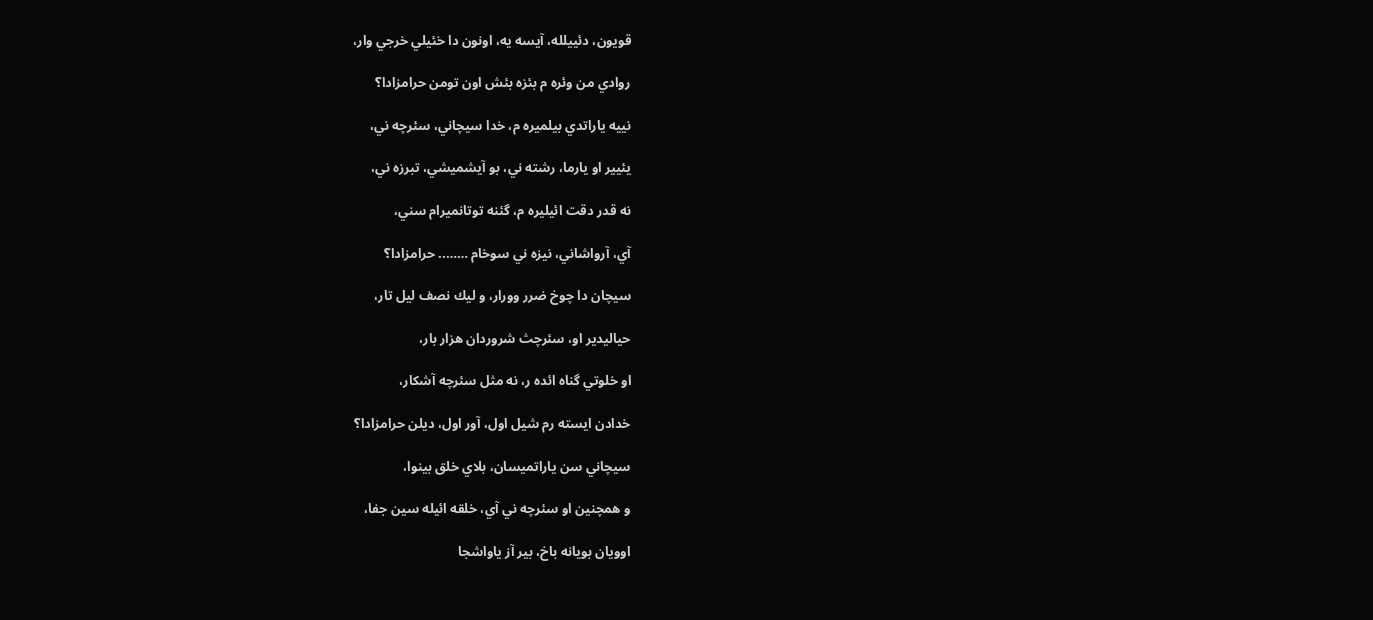قويون، دئييلله، آيسه يه، اونون دا خئيلي خرجي وار،

روادي من وئره م بئزه بئش اون تومن حرامزادا؟

نييه ياراتدي بيلميره م، خدا سيچاني، سئرچه ني،

يئيير او يارما، رشته ني، بو آيشميشي، تبرزه ني،

نه قدر دقت ائيليره م، گئنه توتانميرام سني،

آي، آرواشاني، نيزه ني سوخام …….. حرامزادا؟

سيچان دا چوخ ضرر وورار، و ليك نصف ليل تار،

حياليدير او، سئرچث شروردان هزار بار،

او خلوتي گناه ائده ر، نه مثل سئرچه آشكار،

خدادن ايسته رم شيل اول، آور اول، ديلن حرامزادا؟

سيچاني سن ياراتميسان، بلاي خلق بينوا،

و همچنين او سئرچه ني آي، خلقه ائيله سين جفا،

اوويان بويانه باخ، بير آز ياواشجا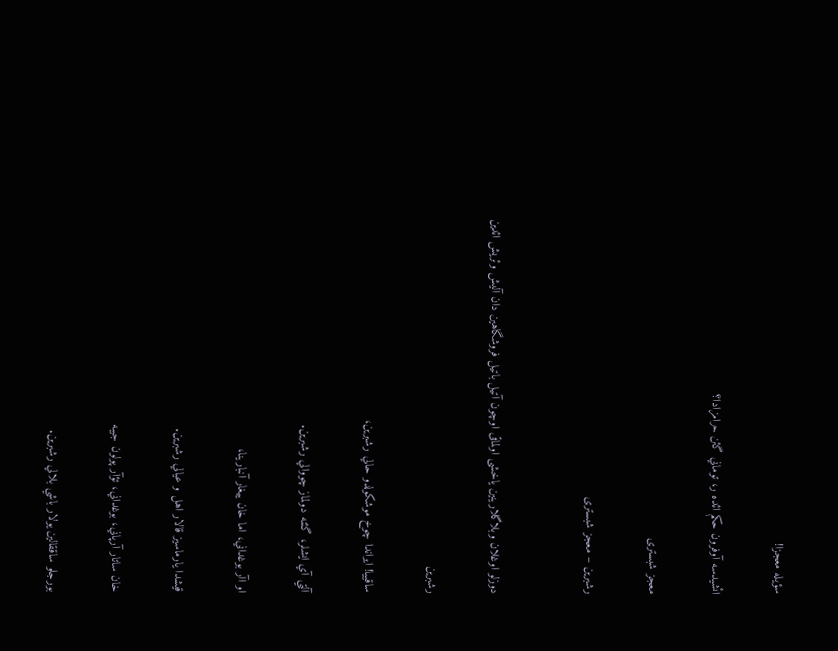سؤيله معجزا!

ائشيدسه آوفرون حكم ائده ر، توماني گئن حرامزادا؟

معجز شبستری

رشبرین – معجز شبستری


دوزلو اوغلان وبلاگلارینین یاخشی اولماقی اوچون آتیل باتیل فروشگاهین دان آلیش وئریش ائدین

رشبرين

ساقييا! ايراندا چوخ موشكولدو حالي رشبرين،

آلتي آي ايشلر، گئنه دولماز چووالي رشبرين.

او اآر بوغداني، اما خان ييغار آنبارينا،

قيشدا يارماسيز قالار اهل و عيالي رشبرين.

خان ساتار آرپاني، بوغداني، تؤآر پولون جيبه

بورجلو ساققالين يولار باشي بلالي رشبرين.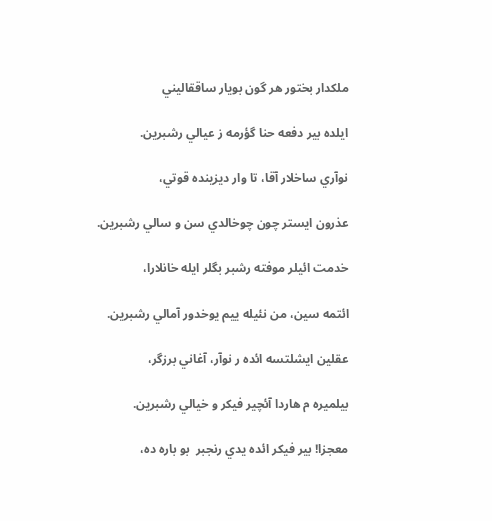ملكدار بختور هر گون بويار ساققاليني

ايلده بير دفعه حنا گؤرمه ز عيالي رشبرين.

نوآري ساخلار آقا، تا وار ديزينده قوتي،

عذرون ايستر چون چوخالدي سن و سالي رشبرين.

خدمت ائيلر موفته رشبر بگلر ايله خانلارا،

ائتمه سين، من نئيله ييم يوخدور آمالي رشبرين.

عقلين ايشلتسه ائده ر نوآر، آغاني برزگر،

بيلميره م هاردا آئچير فيكر و خيالي رشبرين.

معجزا! بير فيكر ائده يدي رنجبر  بو باره ده،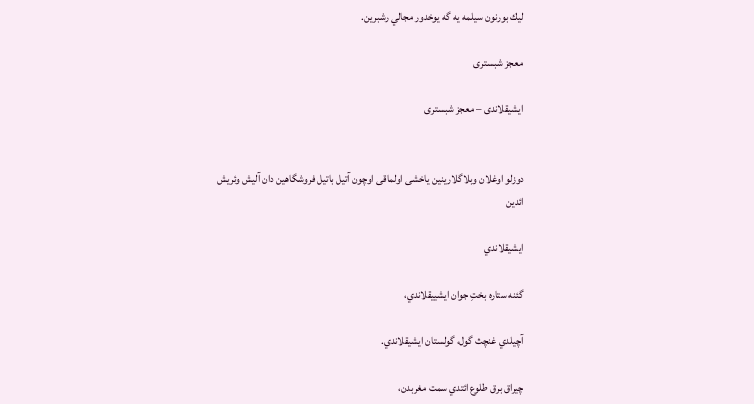ليك بورنون سيلمه يه گه يوخدور مجالي رشبرين.

معجز شبستری

ایشیقلاندی – معجز شبستری


دوزلو اوغلان وبلاگلارینین یاخشی اولماقی اوچون آتیل باتیل فروشگاهین دان آلیش وئریش ائدین

ايشيقلاندي

گئنه ستاره بختِ جوان ايشييقلاندي،

آچيلدي غنچث گول، گولستان ايشيقلاندي.

چيراق برق طلوع ائتدي سمت مغربدن،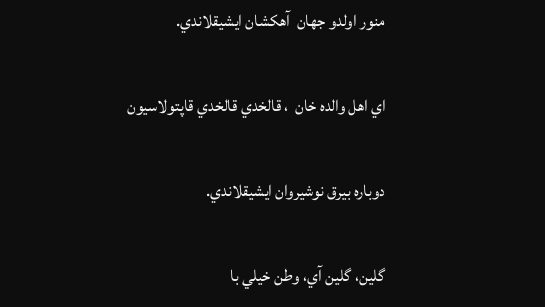منور اولدو جهان  آهكشان ايشيقلاندي.

اي اهل والده خان  ، قالخدي قالخدي قاپتولاسيون

دوباره بيرق نوشيروان ايشيقلاندي.

گلين، گلين آي، وطن خيلي با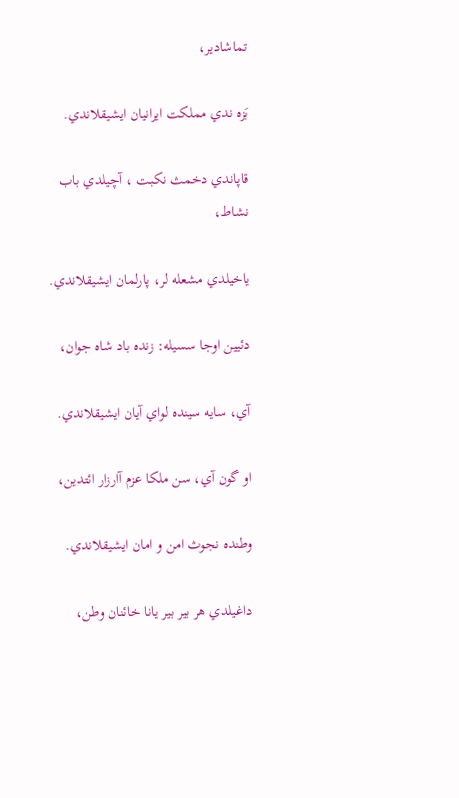تماشادير،

بَزه ندي مملكت ايرانيان ايشيقلاندي.

قاپاندي دخمث نكبت ، آچيلدي باب نشاط،

ياخيلدي مشعله لر، پارلمان ايشيقلاندي.

دئيين اوجا سسيله: زنده باد شاه جوان،

آي، سايه سينده لواي آيان ايشيقلاندي.

او گون آي، سن ملكا عزم آارزار ائتدين،

وطنده نجوث امن و امان ايشيقلاندي.

داغيلدي هر بير بير يانا خائنان وطن،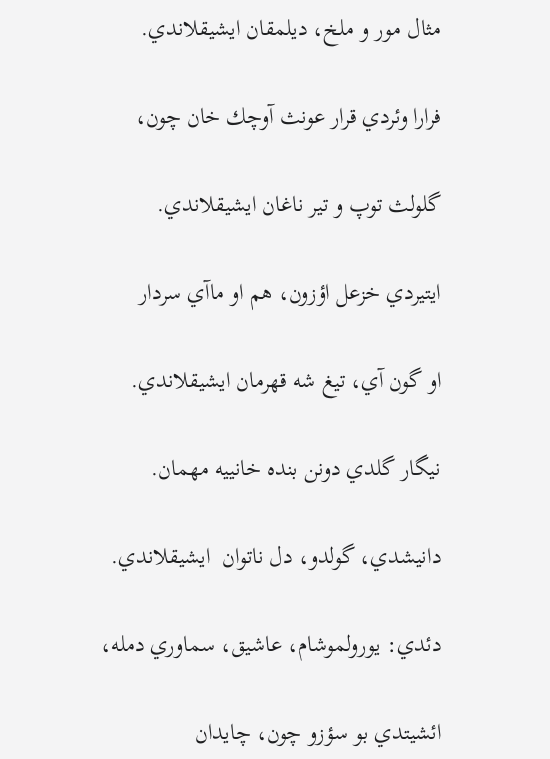مثال مور و ملخ، ديلمقان ايشيقلاندي.

فرارا وئردي قرار عونث آوچك خان چون،

گلولث توپ و تير ناغان ايشيقلاندي.

ايتيردي خزعل اؤزون، هم او ماآي سردار

او گون آي، تيغ شه قهرمان ايشيقلاندي.

نيگار گلدي دونن بنده خانييه مهمان.

دانيشدي، گولدو، دل ناتوان  ايشيقلاندي.

دئدي: يورولموشام، عاشيق، سماوري دمله،

ائشيتدي بو سؤزو چون، چايدان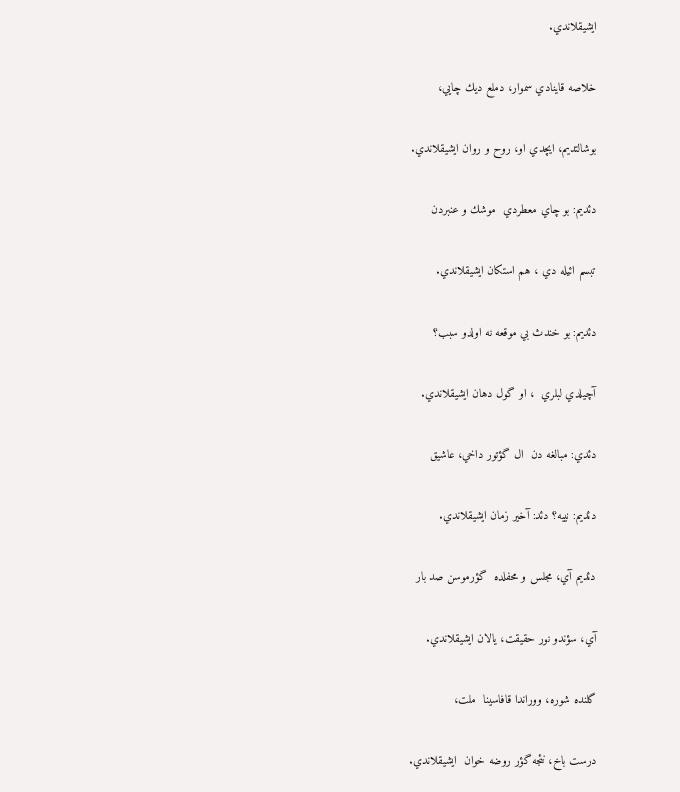ايشيقلاندي.

خلاصه قاينادي سموار، دملع ديك چايي،

بوشالتديم، ايچدي او، روح و روان ايشيقلاندي.

دئديم: بو چاي معطردي  موشك و عنبردن

تبسم ائيله دي ، هم استكان ايشيقلاندي.

دئديم: بو خندث بي موقعه نه اولدو سبب؟

آچيلدي لبلري  ، او گول دهان ايشيقلاندي.

دئدي: مبالغه دن  ال گؤتور داخي، عاشيق

دئديم: نييه؟ دئد: آخير زمان ايشيقلاندي.

دئديم آي، مجلس و محفلده  گؤرموسن صد بار

آي، سؤندو نور حقيقت، يالان ايشيقلاندي.

گلنده شوره، ووراندا قافاسينا  ملت،

درست باخ، نئجه گؤر روضه خوان  ايشيقلاندي.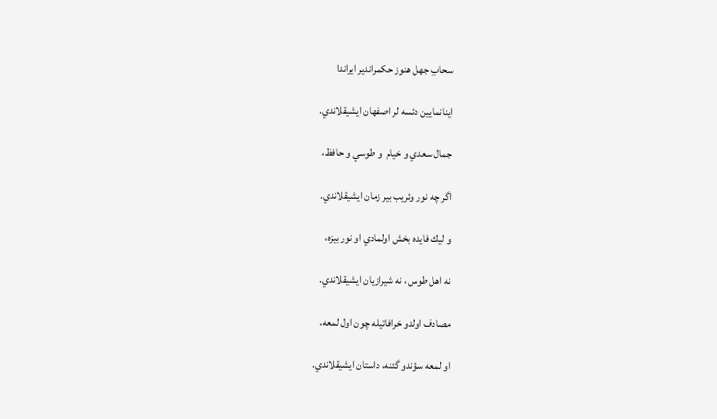سحابِ جهل هنوز حكمراندير ايراندا

اينانمايين دئسه لر اصفهان ايشيقلاندي.

جمال سعدي و خيام  و طوسي و حافظ،

اگر چه نور وئريب بير زمان ايشيقلاندي.

و ليك فايده بخش اولمادي او نور بيزه،

نه اهل طوس ، نه شيرازيان ايشيقلاندي.

مصادف اولدو خرافاتيله چون اول لمعه،

او لمعه سؤندو گئنه، داستان ايشيقلاندي.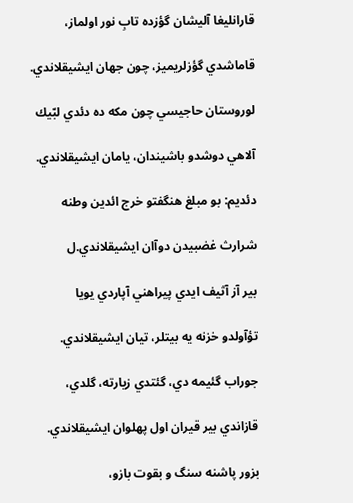قارانليغا آليشان گؤزده تابِ نور اولماز،

قاماشدي گؤزلريميز، چون جهان ايشيقلاندي.

لوروستان حاجيسي چون مكه ده دئدي لبّيك

آلاهي دوشدو باشيندان، يامان ايشيقلاندي.

دئديم: بو مبلغ هنگفتو خرج ائدين وطنه

شرارث غضبيدن دوآان ايشيقلاندي.ل

بير آز آثيف ايدي پيراهني آپاردي يويا

تؤآولدو خزنه يه بيتلر، تيان ايشيقلاندي.

جوراب گئيمه دي، گئتدي زيارته، گلدي،

قازاندي بير قيران اول پهلوان ايشيقلاندي.

بزور پاشنه سنگ و بقوت بازو،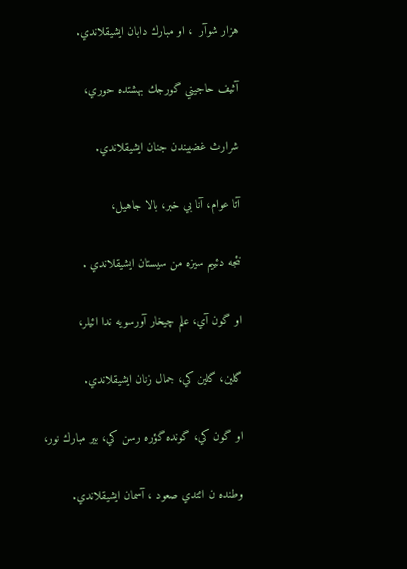هزار شوآر  ، او مبارك دابان ايشيقلاندي.

آثيف حاجيني گورجك بهشتده حوري،

شرارث غضبيندن جنان ايشيقلاندي.

آتا عوام، آنا بي خبر، بالا جاهيل،

نئجه دئييم سيزه من سيستان ايشيقلاندي .

او گون آي، علم چيخار آورسويه ندا ائيلر،

گلين، گلين کي، جمال زنان ايشيقلاندي.

او گون کي، گونده گؤره رسن کي، بير مبارك نور،

وطنده ن ائتدي صعود ، آسمان ايشيقلاندي.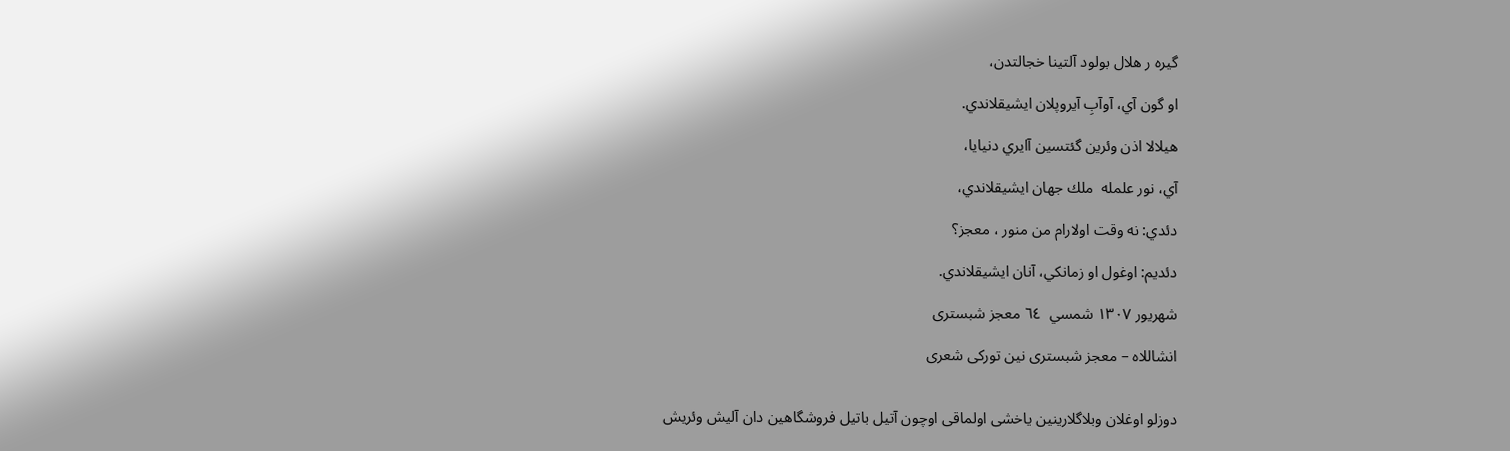گيره ر هلال بولود آلتينا خجالتدن،

او گون آي، آوآبِ آيروپلان ايشيقلاندي.

هيلالا اذن وئرين گئتسين آايري دنيايا،

آي، نور علمله  ملك جهان ايشيقلاندي،

دئدي: نه وقت اولارام من منور ، معجز؟

دئديم: اوغول او زمانكي، آنان ايشيقلاندي.

شهريور ١٣٠٧ شمسي  ٦٤ معجز شبستری

انشاللاه – معجز شبستری نین تورکی شعری


دوزلو اوغلان وبلاگلارینین یاخشی اولماقی اوچون آتیل باتیل فروشگاهین دان آلیش وئریش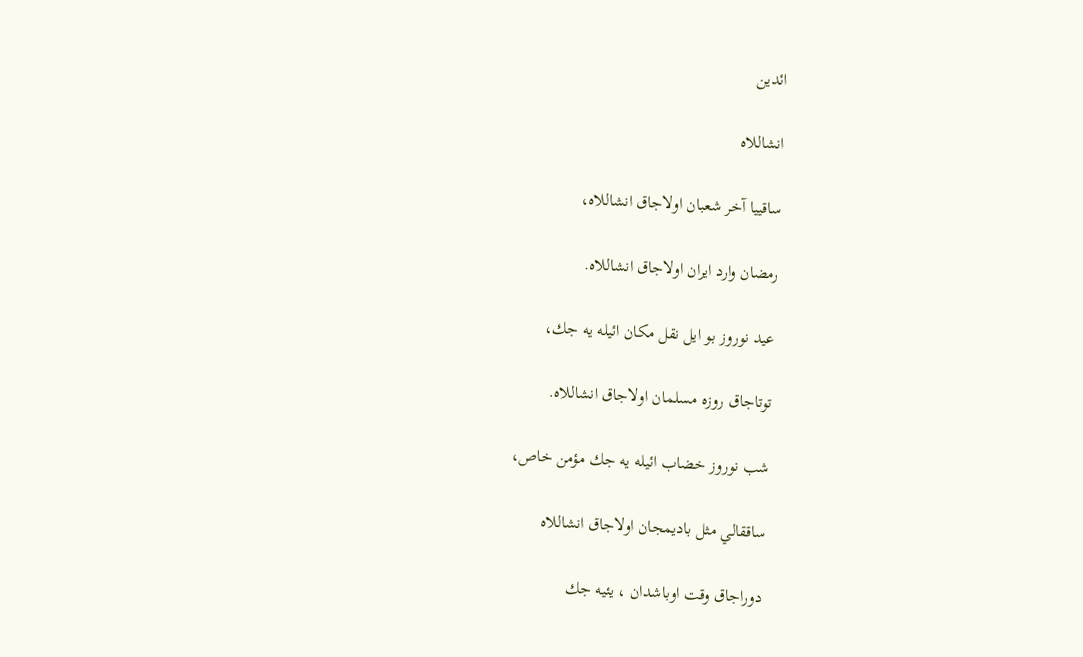ائدین

انشاللاه

ساقييا آخر شعبان اولاجاق انشاللاه،

رمضان وارد ايران اولاجاق انشاللاه.

عيد نوروز بو ايل نقل مكان ائيله يه جك،

توتاجاق روزه مسلمان اولاجاق انشاللاه.

شب نوروز خضاب ائيله يه جك مؤمن خاص،

ساققالي مثل باديمجان اولاجاق انشاللاه

دوراجاق وقت اوباشدان ، يئيه جك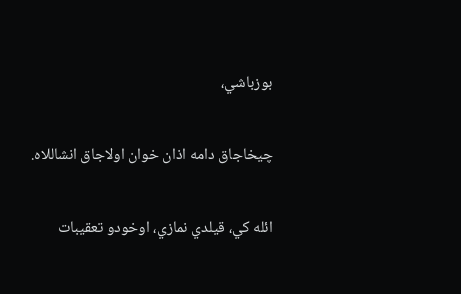بوزباشي،

چيخاجاق دامه اذان خوان اولاجاق انشاللاه.

ائله کي، قيلدي نمازي، اوخودو تعقيبات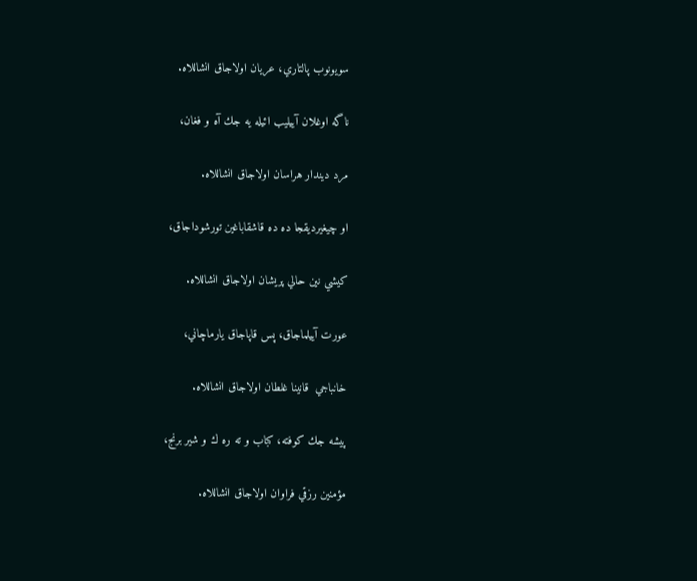سويونوب پالتاري، عريان اولاجاق انشاللاه.

ناگه اوغلان آييليب ائيله يه جك آه و فغان،

مرد ديندار هراسان اولاجاق انشاللاه.

او چيغيرديقجا ده ده قاشقاباغين تورشوداجاق،

کيشي نين حالي پريشان اولاجاق انشاللاه.

عورت آييلماجاق، پس قاپاجاق يارماچاني،

خانباجي  قانينا غلطان اولاجاق انشاللاه.

پيشه جك کوفته، کباب و ته ره ك و شير برنج،

مؤمنين رزقي فراوان اولاجاق انشاللاه.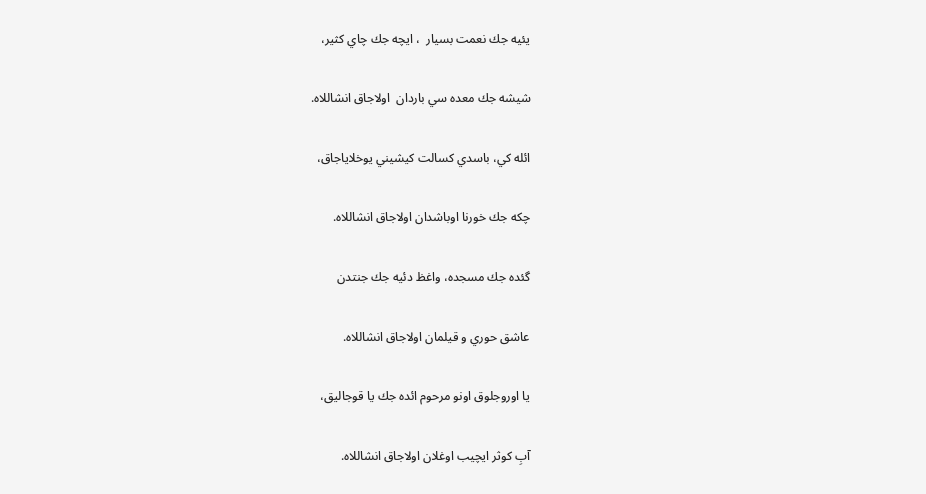يئيه جك نعمت بسيار  ، ايچه جك چاي کثير،

شيشه جك معده سي باردان  اولاجاق انشاللاه.

ائله کي، باسدي کسالت کيشيني يوخلاياجاق،

چكه جك خورنا اوباشدان اولاجاق انشاللاه.

گئده جك مسجده، واغظ دئيه جك جنتدن

عاشق حوري و قيلمان اولاجاق انشاللاه.

يا اوروجلوق اونو مرحوم ائده جك يا قوجاليق،

آبِ کوثر ايچيب اوغلان اولاجاق انشاللاه.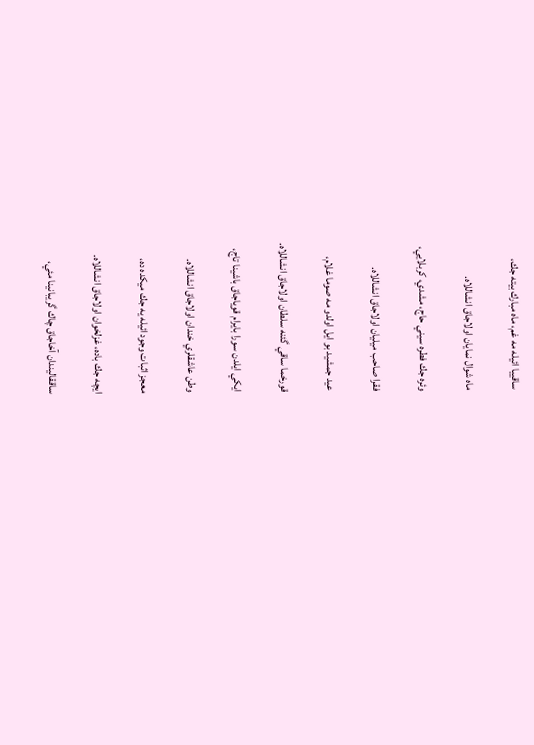ساقييا ائيله مه غم، ماه مبارك بيته جك،

ماه شوال نمايان اولاجاق انشاللاه.

وئره جك فطره سيني حاج، مشدي، کربلايي،

فقرا صاحب ميليان اولاجاق انشاللاه.

عيد جمشيد بو ايل اولدو مه صوما غلام،

قورخما ساقي گئنه سلطان اولاجاق انشاللاه.

ايكي ايلدن سورا بايرام قوياجاق باشينا تاج،

وطن عاشقلري خندان اولاجاق انشاللاه.

معجز اثبات وجود ائيله يه جك ميكده ده،

ايچه جك باده، غزلخوان اولاجاق انشاللاه.

ساققاليندان آخاجاق چاك گريبانينا مئي،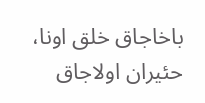باخاجاق خلق اونا، حئيران اولاجاق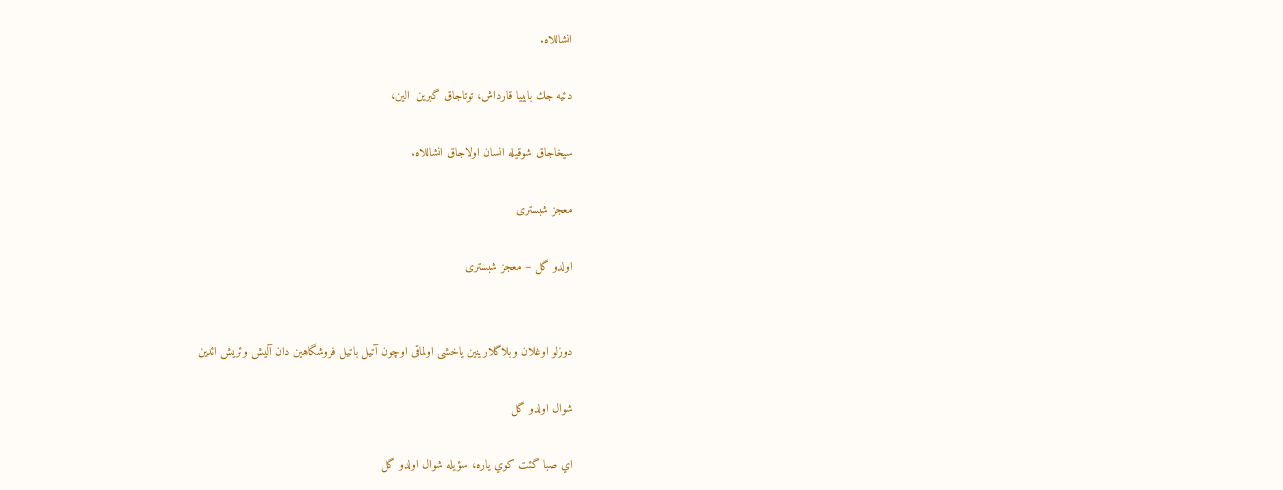انشاللاه.

دئيه جك بابييا قارداش، توتاجاق گبرين  الين،

سيخاجاق شوقيله انسان اولاجاق انشاللاه.

معجز شبستری

اولدو گل – معجز شبستری


دوزلو اوغلان وبلاگلارینین یاخشی اولماقی اوچون آتیل باتیل فروشگاهین دان آلیش وئریش ائدین

شوال اولدو گل

اي صبا گئت کوي ياره، سؤيله شوال اولدو گل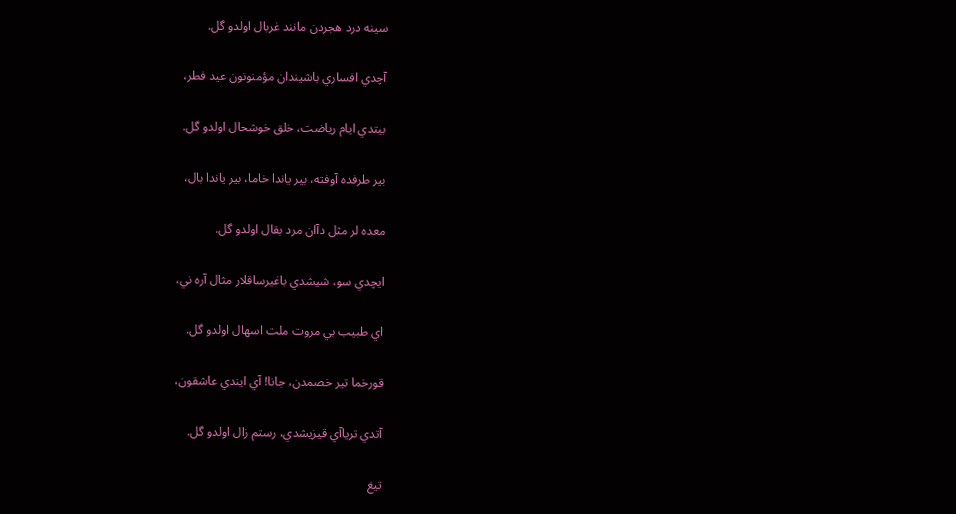سينه درد هجردن مانند غربال اولدو گل.

آچدي افساري باشيندان مؤمنونون عيد فطر،

بيتدي ايام رياضت، خلق خوشحال اولدو گل.

بير طرفده آوفته، بير ياندا خاما، بير ياندا بال،

معده لر مثل دآان مرد بقال اولدو گل.

ايچدي سو، شيشدي باغيرساقلار مثال آره ني،

اي طبيب بي مروت ملت اسهال اولدو گل.

قورخما تير خصمدن، جانا! آي ايندي عاشقون،

آتدي ترياآي قيزيشدي، رستم زال اولدو گل.

تيغ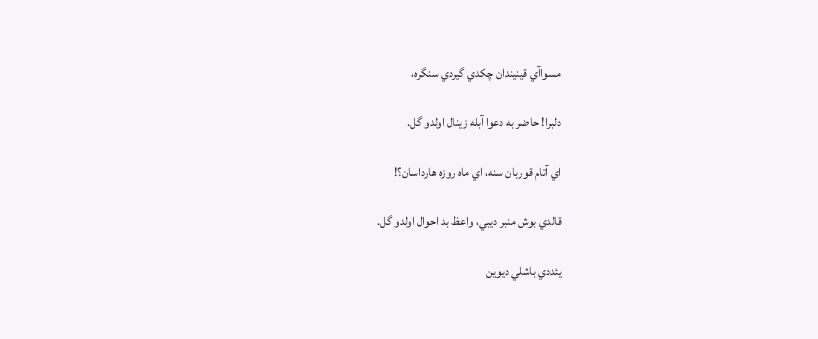مسواآي قينيندان چكدي گيردي سنگره،

دلبرا! حاضر به دعوا آبله زينال اولدو گل.

اي آتام قوربان سنه، اي ماه روزه هارداسان؟!

قالدي بوش منبر ديبي، واعظ بد احوال اولدو گل.

يئددي باشلي ديوين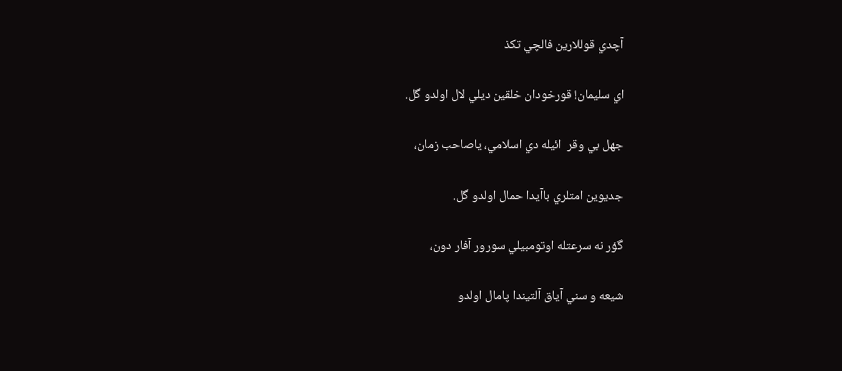آچدي قوللارين فالچي تكذ

اي سليمان! قورخودان خلقين ديلي لال اولدو گل.

جهل بي وقر  ائيله دي اسلامي، ياصاحب زمان،

جديوين امتلري باآيدا حمال اولدو گل.

گؤر نه سرعتله اوتومبيلي سورور آفار دون،

شيعه و سني آياق آلتيندا پامال اولدو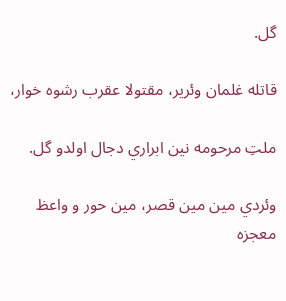گل.

قاتله غلمان وئرير، مقتولا عقرب رشوه خوار،

ملتِ مرحومه نين ابراري دجال اولدو گل.

وئردي مين مين قصر، مين حور و واعظ معجزه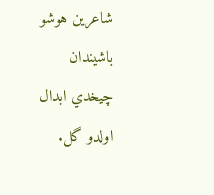شاعرين هوشو باشيندان چيخدي ابدال اولدو گل.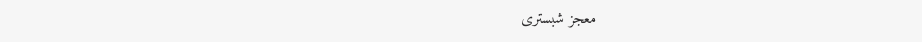معجز شبستری